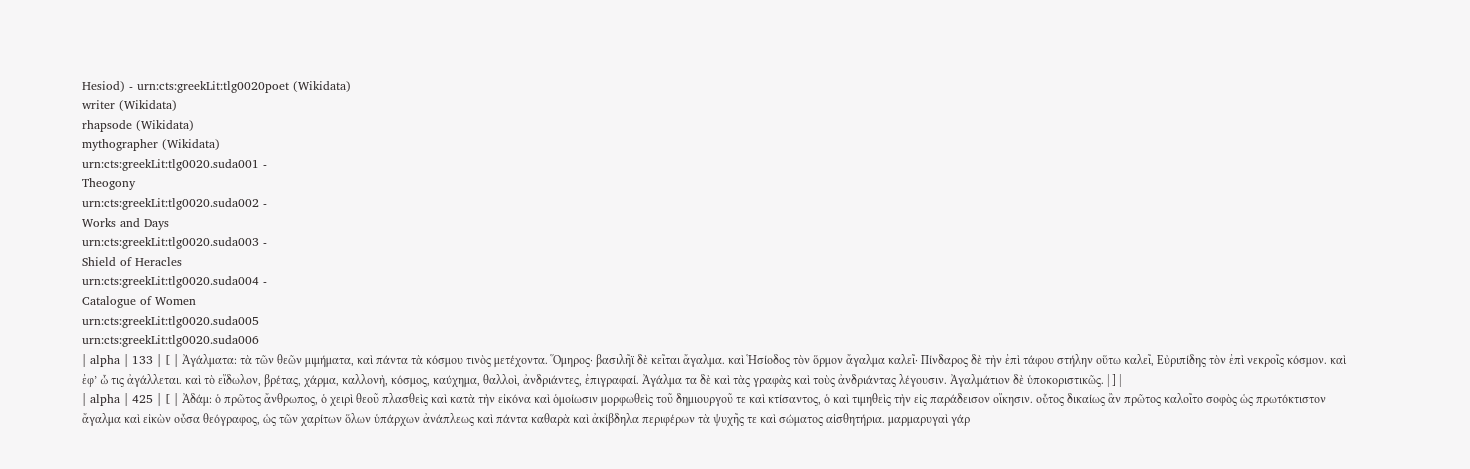Hesiod) - urn:cts:greekLit:tlg0020poet (Wikidata)
writer (Wikidata)
rhapsode (Wikidata)
mythographer (Wikidata)
urn:cts:greekLit:tlg0020.suda001 -
Theogony
urn:cts:greekLit:tlg0020.suda002 -
Works and Days
urn:cts:greekLit:tlg0020.suda003 -
Shield of Heracles
urn:cts:greekLit:tlg0020.suda004 -
Catalogue of Women
urn:cts:greekLit:tlg0020.suda005
urn:cts:greekLit:tlg0020.suda006
| alpha | 133 | [ | Ἀγάλματα: τὰ τῶν θεῶν μιμήματα, καὶ πάντα τὰ κόσμου τινὸς μετέχοντα. Ὅμηρος· βασιλῆϊ δὲ κεῖται ἄγαλμα. καὶ Ἡσίοδος τὸν ὅρμον ἄγαλμα καλεῖ· Πίνδαρος δὲ τὴν ἐπὶ τάφου στήλην οὕτω καλεῖ, Εὐριπίδης τὸν ἐπὶ νεκροῖς κόσμον. καὶ ἐφ’ ὧ τις ἀγάλλεται. καὶ τὸ εἴδωλον, βρέτας, χάρμα, καλλονὴ, κόσμος, καύχημα, θαλλοὶ, ἀνδριάντες, ἐπιγραφαί. Ἀγάλμα τα δὲ καὶ τὰς γραφὰς καὶ τοὺς ἀνδριάντας λέγουσιν. Ἀγαλμάτιον δὲ ὑποκοριστικῶς. | ] |
| alpha | 425 | [ | Ἀδάμ: ὁ πρῶτος ἄνθρωπος, ὁ χειρὶ θεοῦ πλασθεὶς καὶ κατὰ τὴν εἰκόνα καὶ ὁμοίωσιν μορφωθεὶς τοῦ δημιουργοῦ τε καὶ κτίσαντος, ὁ καὶ τιμηθεὶς τὴν εἰς παράδεισον οἴκησιν. οὗτος δικαίως ἂν πρῶτος καλοῖτο σοφὸς ὡς πρωτόκτιστον ἄγαλμα καὶ εἰκὼν οὖσα θεόγραφος, ὡς τῶν χαρίτων ὅλων ὑπάρχων ἀνάπλεως καὶ πάντα καθαρὰ καὶ ἀκίβδηλα περιφέρων τὰ ψυχῆς τε καὶ σώματος αἰσθητήρια. μαρμαρυγαὶ γάρ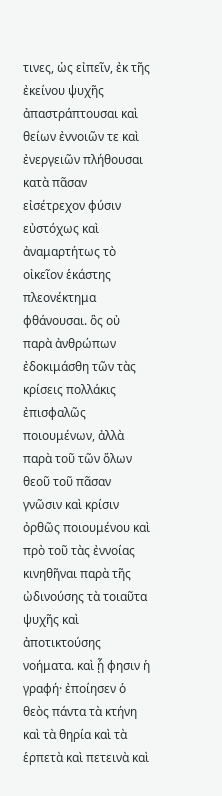τινες, ὡς εἰπεῖν, ἐκ τῆς ἐκείνου ψυχῆς ἀπαστράπτουσαι καὶ θείων ἐννοιῶν τε καὶ ἐνεργειῶν πλήθουσαι κατὰ πᾶσαν εἰσέτρεχον φύσιν εὐστόχως καὶ ἀναμαρτήτως τὸ οἰκεῖον ἑκάστης πλεονέκτημα φθάνουσαι. ὃς οὐ παρὰ ἀνθρώπων ἐδοκιμάσθη τῶν τὰς κρίσεις πολλάκις ἐπισφαλῶς ποιουμένων, ἀλλὰ παρὰ τοῦ τῶν ὅλων θεοῦ τοῦ πᾶσαν γνῶσιν καὶ κρίσιν ὀρθῶς ποιουμένου καὶ πρὸ τοῦ τὰς ἐννοίας κινηθῆναι παρὰ τῆς ὠδινούσης τὰ τοιαῦτα ψυχῆς καὶ ἀποτικτούσης νοήματα. καὶ ᾗ φησιν ἡ γραφή· ἐποίησεν ὁ θεὸς πάντα τὰ κτήνη καὶ τὰ θηρία καὶ τὰ ἑρπετὰ καὶ πετεινὰ καὶ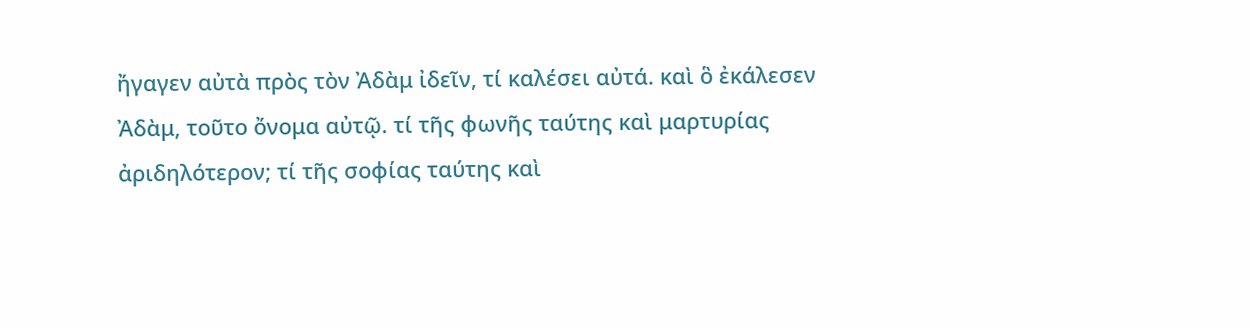ἤγαγεν αὐτὰ πρὸς τὸν Ἀδὰμ ἰδεῖν, τί καλέσει αὐτά. καὶ ὃ ἐκάλεσεν Ἀδὰμ, τοῦτο ὄνομα αὐτῷ. τί τῆς φωνῆς ταύτης καὶ μαρτυρίας ἀριδηλότερον; τί τῆς σοφίας ταύτης καὶ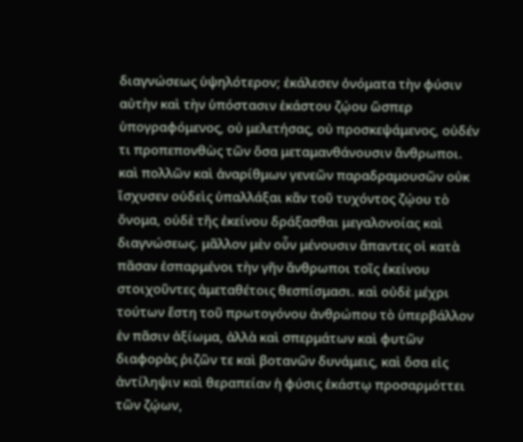διαγνώσεως ὑψηλότερον; ἐκάλεσεν ὀνόματα τὴν φύσιν αὐτὴν καὶ τὴν ὑπόστασιν ἑκάστου ζῴου ὥσπερ ὑπογραφόμενος, οὐ μελετήσας, οὐ προσκεψάμενος, οὐδέν τι προπεπονθὼς τῶν ὅσα μεταμανθάνουσιν ἄνθρωποι. καὶ πολλῶν καὶ ἀναρίθμων γενεῶν παραδραμουσῶν οὐκ ἴσχυσεν οὐδεὶς ὑπαλλάξαι κἂν τοῦ τυχόντος ζῴου τὸ ὄνομα, οὐδὲ τῆς ἐκείνου δράξασθαι μεγαλονοίας καὶ διαγνώσεως. μᾶλλον μὲν οὖν μένουσιν ἅπαντες οἱ κατὰ πᾶσαν ἐσπαρμένοι τὴν γῆν ἄνθρωποι τοῖς ἐκείνου στοιχοῦντες ἀμεταθέτοις θεσπίσμασι. καὶ οὐδὲ μέχρι τούτων ἔστη τοῦ πρωτογόνου ἀνθρώπου τὸ ὑπερβάλλον ἐν πᾶσιν ἀξίωμα, ἀλλὰ καὶ σπερμάτων καὶ φυτῶν διαφορὰς ῥιζῶν τε καὶ βοτανῶν δυνάμεις, καὶ ὅσα εἰς ἀντίληψιν καὶ θεραπείαν ἡ φύσις ἑκάστῳ προσαρμόττει τῶν ζῴων,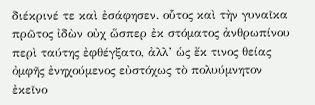διέκρινέ τε καὶ ἐσάφησεν. οὗτος καὶ τὴν γυναῖκα πρῶτος ἰδὼν οὐχ ὥσπερ ἐκ στόματος ἀνθρωπίνου περὶ ταύτης ἐφθέγξατο, ἀλλ’ ὡς ἔκ τινος θείας ὀμφῆς ἐνηχούμενος εὐστόχως τὸ πολυύμνητον ἐκεῖνο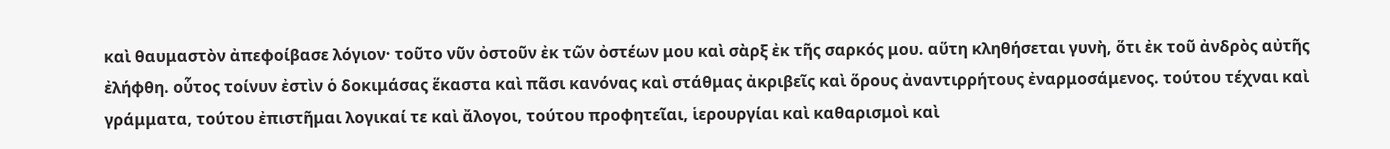καὶ θαυμαστὸν ἀπεφοίβασε λόγιον· τοῦτο νῦν ὀστοῦν ἐκ τῶν ὀστέων μου καὶ σὰρξ ἐκ τῆς σαρκός μου. αὕτη κληθήσεται γυνὴ, ὅτι ἐκ τοῦ ἀνδρὸς αὐτῆς ἐλήφθη. οὗτος τοίνυν ἐστὶν ὁ δοκιμάσας ἕκαστα καὶ πᾶσι κανόνας καὶ στάθμας ἀκριβεῖς καὶ ὅρους ἀναντιρρήτους ἐναρμοσάμενος. τούτου τέχναι καὶ γράμματα, τούτου ἐπιστῆμαι λογικαί τε καὶ ἄλογοι, τούτου προφητεῖαι, ἱερουργίαι καὶ καθαρισμοὶ καὶ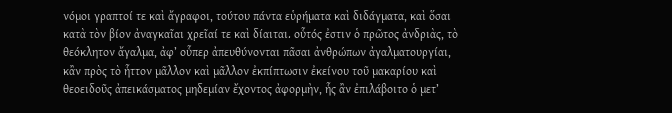νόμοι γραπτοί τε καὶ ἄγραφοι, τούτου πάντα εὑρήματα καὶ διδάγματα, καὶ ὅσαι κατὰ τὸν βίον ἀναγκαῖαι χρεῖαί τε καὶ δίαιται. οὗτός ἐστιν ὁ πρῶτος ἀνδριὰς, τὸ θεόκλητον ἄγαλμα, ἀφ’ οὗπερ ἀπευθύνονται πᾶσαι ἀνθρώπων ἀγαλματουργίαι, κἂν πρὸς τὸ ἧττον μᾶλλον καὶ μᾶλλον ἐκπίπτωσιν ἐκείνου τοῦ μακαρίου καὶ θεοειδοῦς ἀπεικάσματος μηδεμίαν ἔχοντος ἀφορμὴν, ἧς ἂν ἐπιλάβοιτο ὁ μετ’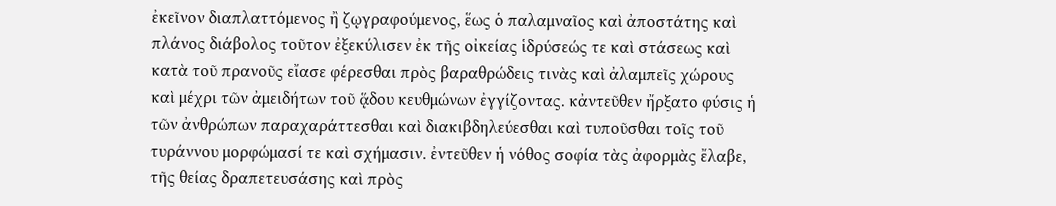ἐκεῖνον διαπλαττόμενος ἢ ζῳγραφούμενος, ἕως ὁ παλαμναῖος καὶ ἀποστάτης καὶ πλάνος διάβολος τοῦτον ἐξεκύλισεν ἐκ τῆς οἰκείας ἱδρύσεώς τε καὶ στάσεως καὶ κατὰ τοῦ πρανοῦς εἴασε φέρεσθαι πρὸς βαραθρώδεις τινὰς καὶ ἀλαμπεῖς χώρους καὶ μέχρι τῶν ἀμειδήτων τοῦ ᾅδου κευθμώνων ἐγγίζοντας. κἀντεῦθεν ἤρξατο φύσις ἡ τῶν ἀνθρώπων παραχαράττεσθαι καὶ διακιβδηλεύεσθαι καὶ τυποῦσθαι τοῖς τοῦ τυράννου μορφώμασί τε καὶ σχήμασιν. ἐντεῦθεν ἡ νόθος σοφία τὰς ἀφορμὰς ἔλαβε, τῆς θείας δραπετευσάσης καὶ πρὸς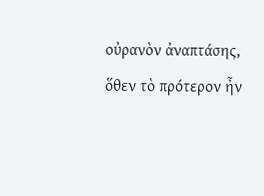οὐρανὸν ἀναπτάσης, ὅθεν τὸ πρότερον ἦν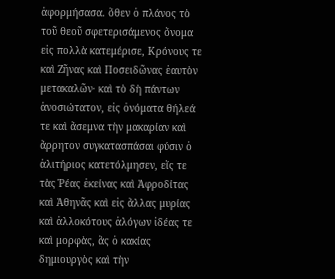ἀφορμήσασα. ὅθεν ὁ πλάνος τὸ τοῦ θεοῦ σφετερισάμενος ὄνομα εἰς πολλὰ κατεμέρισε, Κρόνους τε καὶ Ζῆνας καὶ Ποσειδῶνας ἑαυτὸν μετακαλῶν· καὶ τὸ δὴ πάντων ἀνοσιώτατον, εἰς ὀνόματα θήλεά τε καὶ ἄσεμνα τὴν μακαρίαν καὶ ἄρρητον συγκατασπάσαι φύσιν ὁ ἀλιτήριος κατετόλμησεν, εἴς τε τὰς Ῥέας ἐκείνας καὶ Ἀφροδίτας καὶ Ἀθηνᾶς καὶ εἰς ἄλλας μυρίας καὶ ἀλλοκότους ἀλόγων ἰδέας τε καὶ μορφὰς, ἃς ὁ κακίας δημιουργὸς καὶ τὴν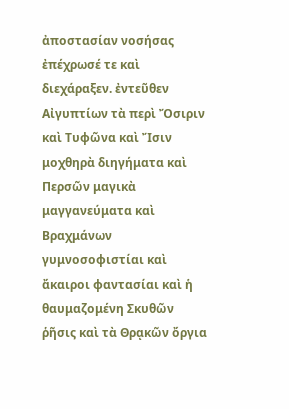ἀποστασίαν νοσήσας ἐπέχρωσέ τε καὶ διεχάραξεν. ἐντεῦθεν Αἰγυπτίων τὰ περὶ Ὄσιριν καὶ Τυφῶνα καὶ Ἴσιν μοχθηρὰ διηγήματα καὶ Περσῶν μαγικὰ μαγγανεύματα καὶ Βραχμάνων γυμνοσοφιστίαι καὶ ἄκαιροι φαντασίαι καὶ ἡ θαυμαζομένη Σκυθῶν ῥῆσις καὶ τὰ Θρᾳκῶν ὄργια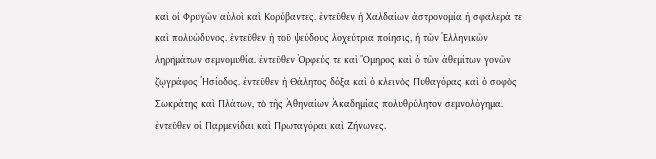καὶ οἱ Φρυγῶν αὐλοὶ καὶ Κορύβαντες. ἐντεῦθεν ἡ Χαλδαίων ἀστρονομία ἡ σφαλερά τε καὶ πολυώδυνος. ἐντεῦθεν ἡ τοῦ ψεύδους λοχεύτρια ποίησις, ἡ τῶν Ἑλληνικῶν ληρημάτων σεμνομυθία. ἐντεῦθεν Ὀρφεύς τε καὶ Ὅμηρος καὶ ὁ τῶν ἀθεμίτων γονῶν ζῳγράφος Ἡσίοδος. ἐντεῦθεν ἡ Θάλητος δόξα καὶ ὁ κλεινὸς Πυθαγόρας καὶ ὁ σοφὸς Σωκράτης καὶ Πλάτων, τὸ τῆς Ἀθηναίων Ἀκαδημίας πολυθρύλητον σεμνολόγημα. ἐντεῦθεν οἱ Παρμενίδαι καὶ Πρωταγόραι καὶ Ζήνωνες.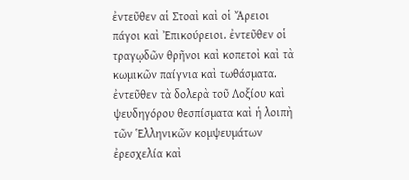ἐντεῦθεν αἱ Στοαὶ καὶ οἱ Ἄρειοι πάγοι καὶ Ἐπικούρειοι. ἐντεῦθεν οἱ τραγῳδῶν θρῆνοι καὶ κοπετοὶ καὶ τὰ κωμικῶν παίγνια καὶ τωθάσματα. ἐντεῦθεν τὰ δολερὰ τοῦ Λοξίου καὶ ψευδηγόρου θεσπίσματα καὶ ἡ λοιπὴ τῶν Ἑλληνικῶν κομψευμάτων ἐρεσχελία καὶ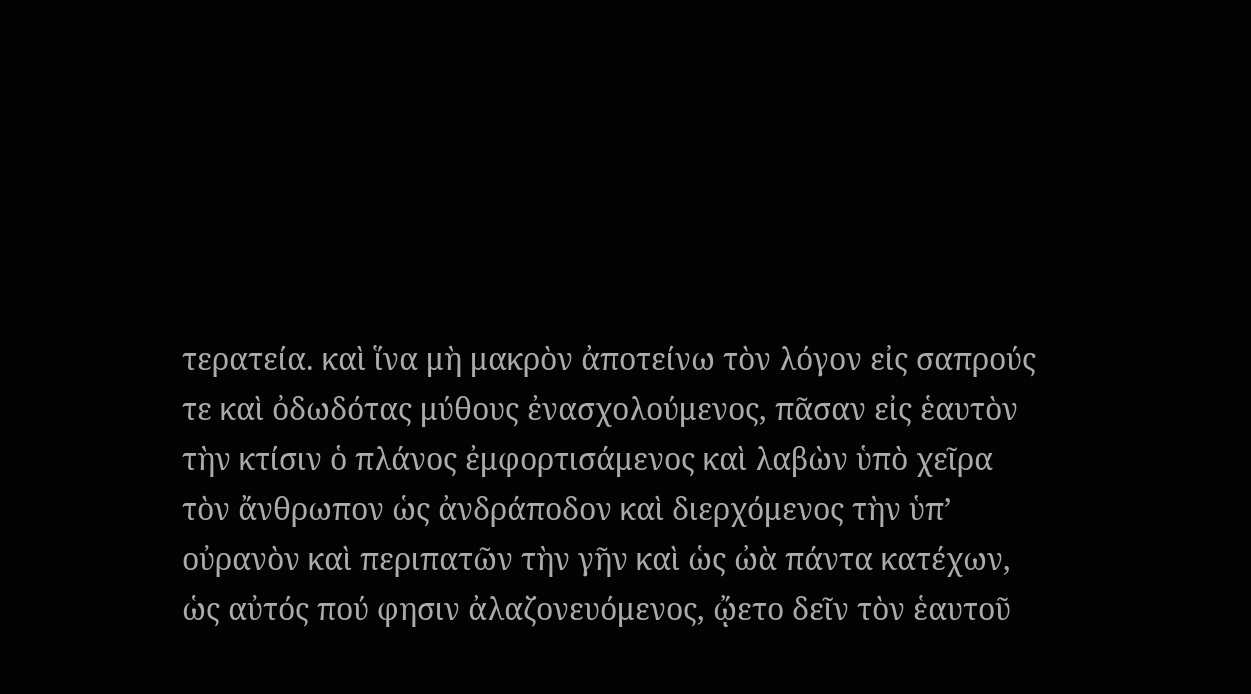τερατεία. καὶ ἵνα μὴ μακρὸν ἀποτείνω τὸν λόγον εἰς σαπρούς τε καὶ ὀδωδότας μύθους ἐνασχολούμενος, πᾶσαν εἰς ἑαυτὸν τὴν κτίσιν ὁ πλάνος ἐμφορτισάμενος καὶ λαβὼν ὑπὸ χεῖρα τὸν ἄνθρωπον ὡς ἀνδράποδον καὶ διερχόμενος τὴν ὑπ’ οὐρανὸν καὶ περιπατῶν τὴν γῆν καὶ ὡς ὠὰ πάντα κατέχων, ὡς αὐτός πού φησιν ἀλαζονευόμενος, ᾤετο δεῖν τὸν ἑαυτοῦ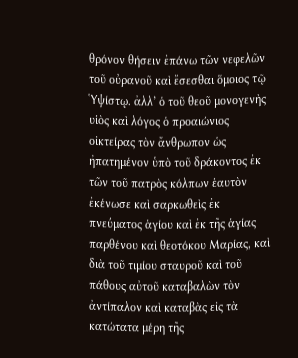θρόνον θήσειν ἐπάνω τῶν νεφελῶν τοῦ οὐρανοῦ καὶ ἔσεσθαι ὅμοιος τῷ Ὑψίστῳ. ἀλλ’ ὁ τοῦ θεοῦ μονογενὴς υἱὸς καὶ λόγος ὁ προαιώνιος οἰκτείρας τὸν ἄνθρωπον ὡς ἠπατημένον ὑπὸ τοῦ δράκοντος ἐκ τῶν τοῦ πατρὸς κόλπων ἑαυτὸν ἐκένωσε καὶ σαρκωθεὶς ἐκ πνεύματος ἁγίου καὶ ἐκ τῆς ἁγίας παρθένου καὶ θεοτόκου Μαρίας, καὶ διὰ τοῦ τιμίου σταυροῦ καὶ τοῦ πάθους αὐτοῦ καταβαλὼν τὸν ἀντίπαλον καὶ καταβὰς εἰς τὰ κατώτατα μέρη τῆς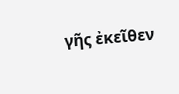γῆς ἐκεῖθεν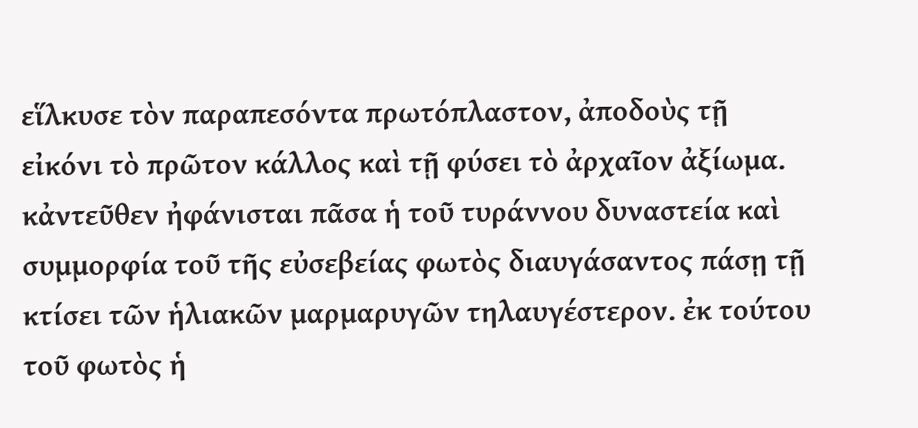εἵλκυσε τὸν παραπεσόντα πρωτόπλαστον, ἀποδοὺς τῇ εἰκόνι τὸ πρῶτον κάλλος καὶ τῇ φύσει τὸ ἀρχαῖον ἀξίωμα. κἀντεῦθεν ἠφάνισται πᾶσα ἡ τοῦ τυράννου δυναστεία καὶ συμμορφία τοῦ τῆς εὐσεβείας φωτὸς διαυγάσαντος πάσῃ τῇ κτίσει τῶν ἡλιακῶν μαρμαρυγῶν τηλαυγέστερον. ἐκ τούτου τοῦ φωτὸς ἡ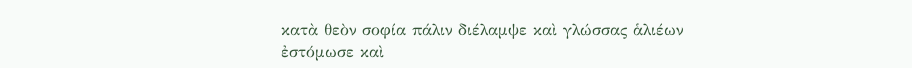κατὰ θεὸν σοφία πάλιν διέλαμψε καὶ γλώσσας ἁλιέων ἐστόμωσε καὶ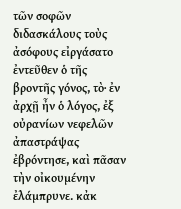τῶν σοφῶν διδασκάλους τοὺς ἀσόφους εἰργάσατο ἐντεῦθεν ὁ τῆς βροντῆς γόνος, τὸ· ἐν ἀρχῇ ἦν ὁ λόγος, ἐξ οὐρανίων νεφελῶν ἀπαστράψας ἐβρόντησε, καὶ πᾶσαν τὴν οἰκουμένην ἐλάμπρυνε. κἀκ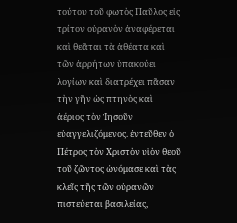τούτου τοῦ φωτὸς Παῦλος εἰς τρίτον οὐρανὸν ἀναφέρεται καὶ θεᾶται τὰ ἀθέατα καὶ τῶν ἀρρήτων ὑπακούει λογίων καὶ διατρέχει πᾶσαν τὴν γῆν ὡς πτηνὸς καὶ ἀέριος τὸν Ἰησοῦν εὐαγγελιζόμενος. ἐντεῦθεν ὁ Πέτρος τὸν Χριστὸν υἱὸν θεοῦ τοῦ ζῶντος ὠνόμασε καὶ τὰς κλεῖς τῆς τῶν οὐρανῶν πιστεύεται βασιλείας,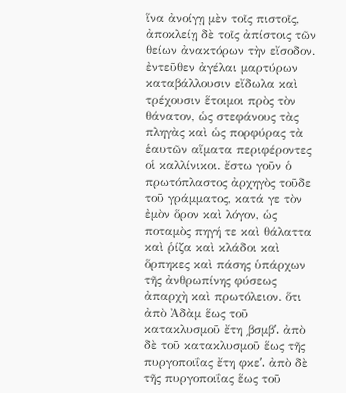ἵνα ἀνοίγῃ μὲν τοῖς πιστοῖς, ἀποκλείῃ δὲ τοῖς ἀπίστοις τῶν θείων ἀνακτόρων τὴν εἴσοδον. ἐντεῦθεν ἀγέλαι μαρτύρων καταβάλλουσιν εἴδωλα καὶ τρέχουσιν ἕτοιμοι πρὸς τὸν θάνατον, ὡς στεφάνους τὰς πληγὰς καὶ ὡς πορφύρας τὰ ἑαυτῶν αἵματα περιφέροντες οἱ καλλίνικοι. ἔστω γοῦν ὁ πρωτόπλαστος ἀρχηγὸς τοῦδε τοῦ γράμματος, κατά γε τὸν ἐμὸν ὅρον καὶ λόγον, ὡς ποταμὸς πηγή τε καὶ θάλαττα καὶ ῥίζα καὶ κλάδοι καὶ ὅρπηκες καὶ πάσης ὑπάρχων τῆς ἀνθρωπίνης φύσεως ἀπαρχὴ καὶ πρωτόλειον. ὅτι ἀπὸ Ἀδὰμ ἕως τοῦ κατακλυσμοῦ ἔτη ͵βσμβʹ. ἀπὸ δὲ τοῦ κατακλυσμοῦ ἕως τῆς πυργοποιΐας ἔτη φκεʹ. ἀπὸ δὲ τῆς πυργοποιΐας ἕως τοῦ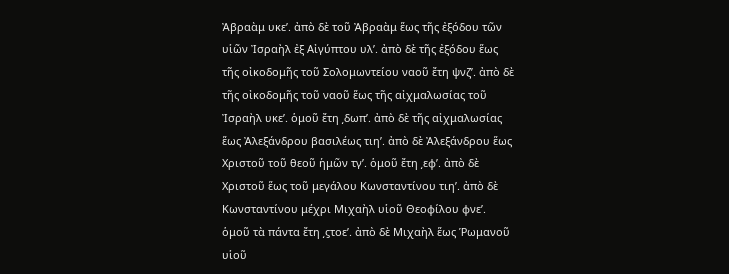Ἀβραὰμ υκεʹ. ἀπὸ δὲ τοῦ Ἀβραὰμ ἕως τῆς ἐξόδου τῶν υἱῶν Ἰσραὴλ ἐξ Αἰγύπτου υλʹ. ἀπὸ δὲ τῆς ἐξόδου ἕως τῆς οἰκοδομῆς τοῦ Σολομωντείου ναοῦ ἔτη ψνζʹ. ἀπὸ δὲ τῆς οἰκοδομῆς τοῦ ναοῦ ἕως τῆς αἰχμαλωσίας τοῦ Ἰσραὴλ υκεʹ. ὁμοῦ ἔτη ͵δωπʹ. ἀπὸ δὲ τῆς αἰχμαλωσίας ἕως Ἀλεξάνδρου βασιλέως τιηʹ. ἀπὸ δὲ Ἀλεξάνδρου ἕως Χριστοῦ τοῦ θεοῦ ἡμῶν τγʹ. ὁμοῦ ἔτη ͵εφʹ. ἀπὸ δὲ Χριστοῦ ἕως τοῦ μεγάλου Κωνσταντίνου τιηʹ. ἀπὸ δὲ Κωνσταντίνου μέχρι Μιχαὴλ υἱοῦ Θεοφίλου φνεʹ. ὁμοῦ τὰ πάντα ἔτη ͵ϛτοεʹ. ἀπὸ δὲ Μιχαὴλ ἕως Ῥωμανοῦ υἱοῦ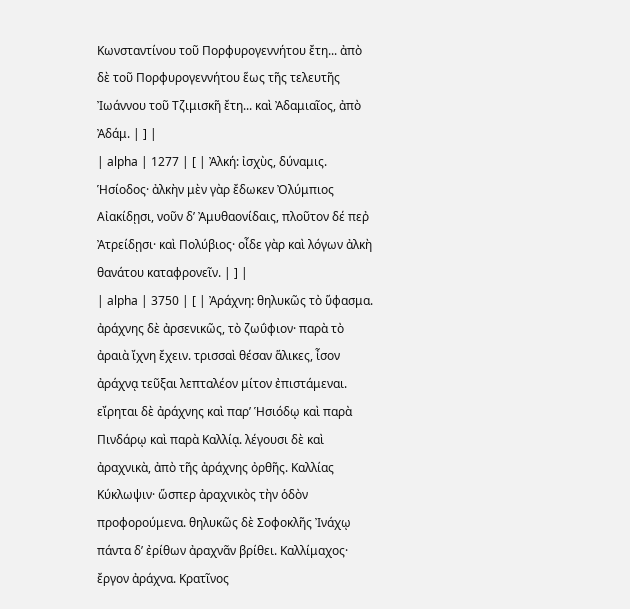Κωνσταντίνου τοῦ Πορφυρογεννήτου ἔτη... ἀπὸ δὲ τοῦ Πορφυρογεννήτου ἕως τῆς τελευτῆς Ἰωάννου τοῦ Τζιμισκῆ ἔτη... καὶ Ἀδαμιαῖος, ἀπὸ Ἀδάμ. | ] |
| alpha | 1277 | [ | Ἀλκή: ἰσχὺς, δύναμις. Ἡσίοδος· ἀλκὴν μὲν γὰρ ἔδωκεν Ὀλύμπιος Αἰακίδῃσι, νοῦν δ’ Ἀμυθαονίδαις, πλοῦτον δέ πεῤ Ἀτρείδῃσι· καὶ Πολύβιος· οἶδε γὰρ καὶ λόγων ἀλκὴ θανάτου καταφρονεῖν. | ] |
| alpha | 3750 | [ | Ἀράχνη: θηλυκῶς τὸ ὕφασμα. ἀράχνης δὲ ἀρσενικῶς, τὸ ζωΰφιον· παρὰ τὸ ἀραιὰ ἴχνη ἔχειν. τρισσαὶ θέσαν ἅλικες, ἶσον ἀράχνᾳ τεῦξαι λεπταλέον μίτον ἐπιστάμεναι. εἴρηται δὲ ἀράχνης καὶ παρ’ Ἡσιόδῳ καὶ παρὰ Πινδάρῳ καὶ παρὰ Καλλίᾳ. λέγουσι δὲ καὶ ἀραχνικὰ, ἀπὸ τῆς ἀράχνης ὀρθῆς. Καλλίας Κύκλωψιν· ὥσπερ ἀραχνικὸς τὴν ὁδὸν προφορούμενα. θηλυκῶς δὲ Σοφοκλῆς Ἰνάχῳ πάντα δ’ ἐρίθων ἀραχνᾶν βρίθει. Καλλίμαχος· ἔργον ἀράχνα. Κρατῖνος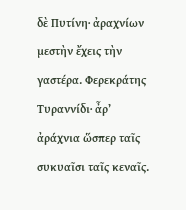δὲ Πυτίνη· ἀραχνίων μεστὴν ἔχεις τὴν γαστέρα. Φερεκράτης Τυραννίδι· ἆρ’ ἀράχνια ὥσπερ ταῖς συκυαῖσι ταῖς κεναῖς.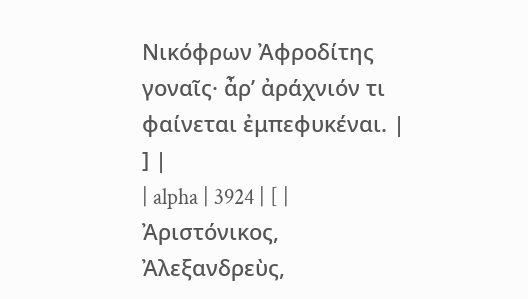Νικόφρων Ἀφροδίτης γοναῖς· ἆρ’ ἀράχνιόν τι φαίνεται ἐμπεφυκέναι. | ] |
| alpha | 3924 | [ | Ἀριστόνικος, Ἀλεξανδρεὺς,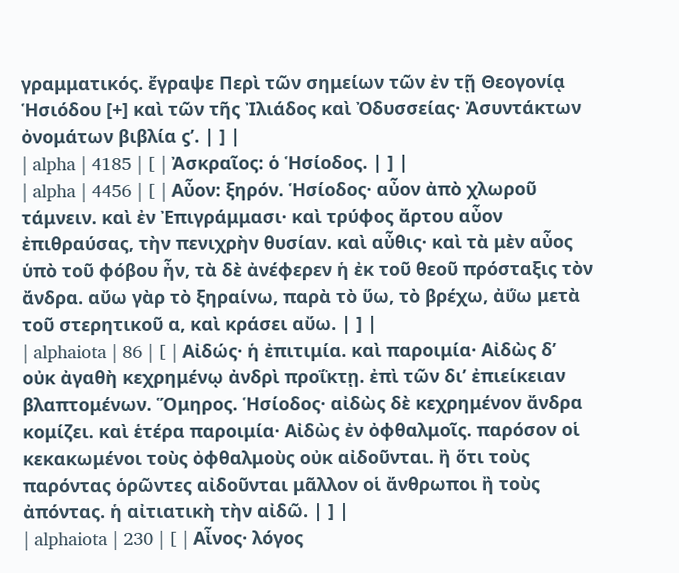γραμματικός. ἔγραψε Περὶ τῶν σημείων τῶν ἐν τῇ Θεογονίᾳ Ἡσιόδου [+] καὶ τῶν τῆς Ἰλιάδος καὶ Ὀδυσσείας· Ἀσυντάκτων ὀνομάτων βιβλία ϛʹ. | ] |
| alpha | 4185 | [ | Ἀσκραῖος: ὁ Ἡσίοδος. | ] |
| alpha | 4456 | [ | Αὖον: ξηρόν. Ἡσίοδος· αὖον ἀπὸ χλωροῦ τάμνειν. καὶ ἐν Ἐπιγράμμασι· καὶ τρύφος ἄρτου αὖον ἐπιθραύσας, τὴν πενιχρὴν θυσίαν. καὶ αὖθις· καὶ τὰ μὲν αὖος ὑπὸ τοῦ φόβου ἦν, τὰ δὲ ἀνέφερεν ἡ ἐκ τοῦ θεοῦ πρόσταξις τὸν ἄνδρα. αὔω γὰρ τὸ ξηραίνω, παρὰ τὸ ὕω, τὸ βρέχω, ἀΰω μετὰ τοῦ στερητικοῦ α, καὶ κράσει αὔω. | ] |
| alphaiota | 86 | [ | Αἰδώς· ἡ ἐπιτιμία. καὶ παροιμία· Αἰδὼς δ’ οὐκ ἀγαθὴ κεχρημένῳ ἀνδρὶ προΐκτῃ. ἐπὶ τῶν δι’ ἐπιείκειαν βλαπτομένων. Ὅμηρος. Ἡσίοδος· αἰδὼς δὲ κεχρημένον ἄνδρα κομίζει. καὶ ἑτέρα παροιμία· Αἰδὼς ἐν ὀφθαλμοῖς. παρόσον οἱ κεκακωμένοι τοὺς ὀφθαλμοὺς οὐκ αἰδοῦνται. ἢ ὅτι τοὺς παρόντας ὁρῶντες αἰδοῦνται μᾶλλον οἱ ἄνθρωποι ἢ τοὺς ἀπόντας. ἡ αἰτιατικὴ τὴν αἰδῶ. | ] |
| alphaiota | 230 | [ | Αἶνος· λόγος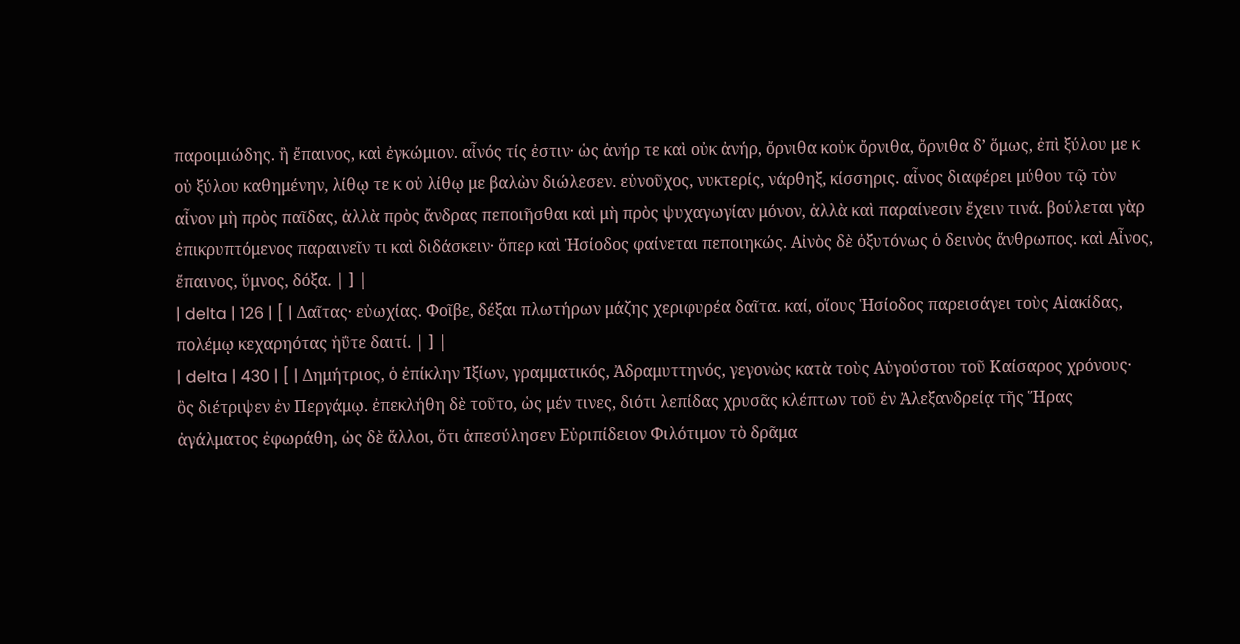παροιμιώδης. ἢ ἔπαινος, καὶ ἐγκώμιον. αἶνός τίς ἐστιν· ὡς ἀνήρ τε καὶ οὐκ ἀνήρ, ὄρνιθα κοὐκ ὄρνιθα, ὄρνιθα δ’ ὅμως, ἐπὶ ξύλου με κ οὐ ξύλου καθημένην, λίθῳ τε κ οὐ λίθῳ με βαλὼν διώλεσεν. εὐνοῦχος, νυκτερίς, νάρθηξ, κίσσηρις. αἶνος διαφέρει μύθου τῷ τὸν αἶνον μὴ πρὸς παῖδας, ἀλλὰ πρὸς ἄνδρας πεποιῆσθαι καὶ μὴ πρὸς ψυχαγωγίαν μόνον, ἀλλὰ καὶ παραίνεσιν ἔχειν τινά. βούλεται γὰρ ἐπικρυπτόμενος παραινεῖν τι καὶ διδάσκειν· ὅπερ καὶ Ἡσίοδος φαίνεται πεποιηκώς. Αἰνὸς δὲ ὀξυτόνως ὁ δεινὸς ἄνθρωπος. καὶ Αἶνος, ἔπαινος, ὕμνος, δόξα. | ] |
| delta | 126 | [ | Δαῖτας· εὐωχίας. Φοῖβε, δέξαι πλωτήρων μάζης χεριφυρέα δαῖτα. καί, οἵους Ἡσίοδος παρεισάγει τοὺς Αἰακίδας, πολέμῳ κεχαρηότας ἠΰτε δαιτί. | ] |
| delta | 430 | [ | Δημήτριος, ὁ ἐπίκλην Ἰξίων, γραμματικός, Ἀδραμυττηνός, γεγονὼς κατὰ τοὺς Αὐγούστου τοῦ Καίσαρος χρόνους· ὃς διέτριψεν ἐν Περγάμῳ. ἐπεκλήθη δὲ τοῦτο, ὡς μέν τινες, διότι λεπίδας χρυσᾶς κλέπτων τοῦ ἐν Ἀλεξανδρείᾳ τῆς Ἥρας ἀγάλματος ἐφωράθη, ὡς δὲ ἄλλοι, ὅτι ἀπεσύλησεν Εὐριπίδειον Φιλότιμον τὸ δρᾶμα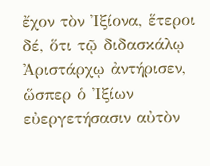ἔχον τὸν Ἰξίονα, ἕτεροι δέ, ὅτι τῷ διδασκάλῳ Ἀριστάρχῳ ἀντήρισεν, ὥσπερ ὁ Ἰξίων εὐεργετήσασιν αὐτὸν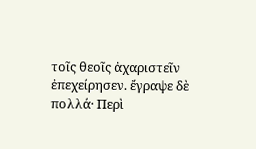τοῖς θεοῖς ἀχαριστεῖν ἐπεχείρησεν. ἔγραψε δὲ πολλά· Περὶ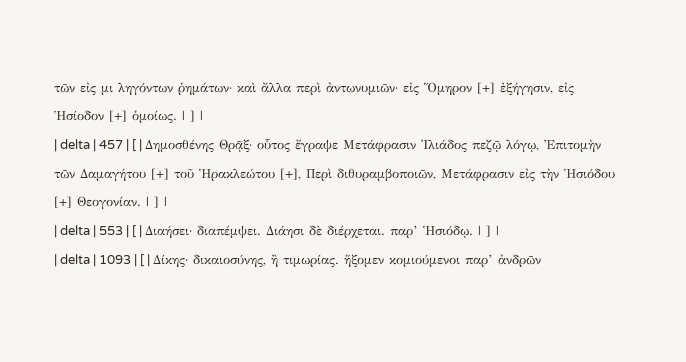τῶν εἰς μι ληγόντων ῥημάτων· καὶ ἄλλα περὶ ἀντωνυμιῶν· εἰς Ὅμηρον [+] ἐξήγησιν, εἰς Ἡσίοδον [+] ὁμοίως. | ] |
| delta | 457 | [ | Δημοσθένης Θρᾷξ· οὗτος ἔγραψε Μετάφρασιν Ἰλιάδος πεζῷ λόγῳ, Ἐπιτομὴν τῶν Δαμαγήτου [+] τοῦ Ἡρακλεώτου [+], Περὶ διθυραμβοποιῶν, Μετάφρασιν εἰς τὴν Ἡσιόδου [+] Θεογονίαν. | ] |
| delta | 553 | [ | Διαήσει· διαπέμψει. Διάησι δὲ διέρχεται. παρ’ Ἡσιόδῳ. | ] |
| delta | 1093 | [ | Δίκης· δικαιοσύνης, ἢ τιμωρίας. ἥξομεν κομιούμενοι παρ’ ἀνδρῶν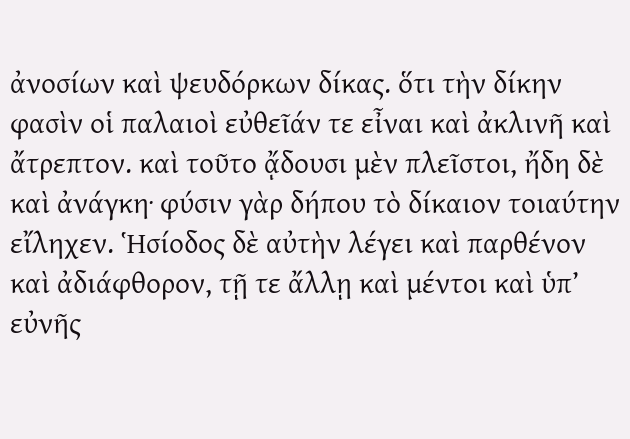ἀνοσίων καὶ ψευδόρκων δίκας. ὅτι τὴν δίκην φασὶν οἱ παλαιοὶ εὐθεῖάν τε εἶναι καὶ ἀκλινῆ καὶ ἄτρεπτον. καὶ τοῦτο ᾄδουσι μὲν πλεῖστοι, ἤδη δὲ καὶ ἀνάγκη· φύσιν γὰρ δήπου τὸ δίκαιον τοιαύτην εἴληχεν. Ἡσίοδος δὲ αὐτὴν λέγει καὶ παρθένον καὶ ἀδιάφθορον, τῇ τε ἄλλῃ καὶ μέντοι καὶ ὑπ’ εὐνῆς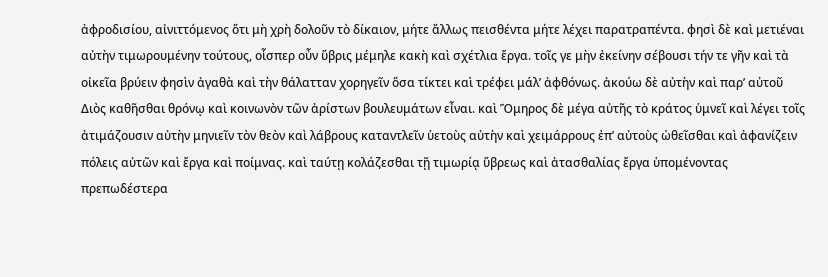ἀφροδισίου, αἰνιττόμενος ὅτι μὴ χρὴ δολοῦν τὸ δίκαιον, μήτε ἄλλως πεισθέντα μήτε λέχει παρατραπέντα. φησὶ δὲ καὶ μετιέναι αὐτὴν τιμωρουμένην τούτους, οἷσπερ οὖν ὕβρις μέμηλε κακὴ καὶ σχέτλια ἔργα. τοῖς γε μὴν ἐκείνην σέβουσι τήν τε γῆν καὶ τὰ οἰκεῖα βρύειν φησὶν ἀγαθὰ καὶ τὴν θάλατταν χορηγεῖν ὅσα τίκτει καὶ τρέφει μάλ’ ἀφθόνως. ἀκούω δὲ αὐτὴν καὶ παρ’ αὐτοῦ Διὸς καθῆσθαι θρόνῳ καὶ κοινωνὸν τῶν ἀρίστων βουλευμάτων εἶναι. καὶ Ὅμηρος δὲ μέγα αὐτῆς τὸ κράτος ὑμνεῖ καὶ λέγει τοῖς ἀτιμάζουσιν αὐτὴν μηνιεῖν τὸν θεὸν καὶ λάβρους καταντλεῖν ὑετοὺς αὐτὴν καὶ χειμάρρους ἐπ’ αὐτοὺς ὠθεῖσθαι καὶ ἀφανίζειν πόλεις αὐτῶν καὶ ἔργα καὶ ποίμνας. καὶ ταύτῃ κολάζεσθαι τῇ τιμωρίᾳ ὕβρεως καὶ ἀτασθαλίας ἔργα ὑπομένοντας πρεπωδέστερα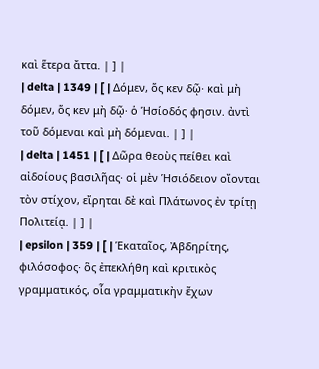καὶ ἕτερα ἄττα. | ] |
| delta | 1349 | [ | Δόμεν, ὅς κεν δῷ· καὶ μὴ δόμεν, ὅς κεν μὴ δῷ· ὁ Ἡσίοδός φησιν. ἀντὶ τοῦ δόμεναι καὶ μὴ δόμεναι. | ] |
| delta | 1451 | [ | Δῶρα θεοὺς πείθει καὶ αἰδοίους βασιλῆας· οἱ μὲν Ἡσιόδειον οἴονται τὸν στίχον, εἴρηται δὲ καὶ Πλάτωνος ἐν τρίτῃ Πολιτείᾳ. | ] |
| epsilon | 359 | [ | Ἑκαταῖος, Ἀβδηρίτης, φιλόσοφος· ὃς ἐπεκλήθη καὶ κριτικὸς γραμματικός, οἷα γραμματικὴν ἔχων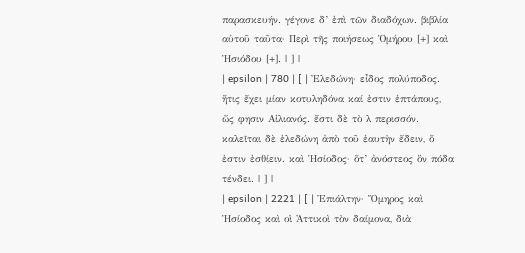παρασκευήν. γέγονε δ’ ἐπὶ τῶν διαδόχων. βιβλία αὐτοῦ ταῦτα· Περὶ τῆς ποιήσεως Ὁμήρου [+] καὶ Ἡσιόδου [+]. | ] |
| epsilon | 780 | [ | Ἐλεδώνη· εἶδος πολύποδος. ἥτις ἔχει μίαν κοτυληδόνα καί ἐστιν ἑπτάπους, ὥς φησιν Αἰλιανός. ἔστι δὲ τὸ λ περισσόν. καλεῖται δὲ ἐλεδώνη ἀπὸ τοῦ ἑαυτὴν ἔδειν, ὅ ἐστιν ἐσθίειν. καὶ Ἡσίοδος· ὅτ’ ἀνόστεος ὃν πόδα τένδει. | ] |
| epsilon | 2221 | [ | Ἐπιάλτην· Ὅμηρος καὶ Ἡσίοδος καὶ οἱ Ἀττικοὶ τὸν δαίμονα, διὰ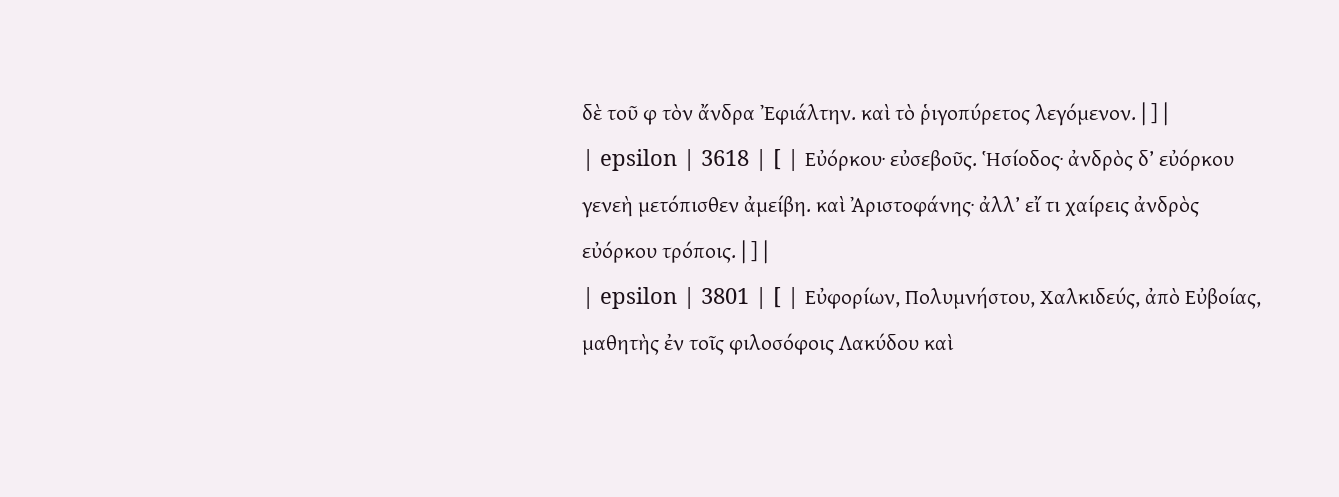δὲ τοῦ φ τὸν ἄνδρα Ἐφιάλτην. καὶ τὸ ῥιγοπύρετος λεγόμενον. | ] |
| epsilon | 3618 | [ | Εὐόρκου· εὐσεβοῦς. Ἡσίοδος· ἀνδρὸς δ’ εὐόρκου γενεὴ μετόπισθεν ἀμείβη. καὶ Ἀριστοφάνης· ἀλλ’ εἴ τι χαίρεις ἀνδρὸς εὐόρκου τρόποις. | ] |
| epsilon | 3801 | [ | Εὐφορίων, Πολυμνήστου, Χαλκιδεύς, ἀπὸ Εὐβοίας, μαθητὴς ἐν τοῖς φιλοσόφοις Λακύδου καὶ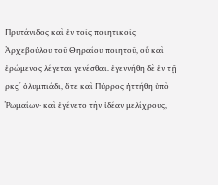Πρυτάνιδος καὶ ἐν τοῖς ποιητικοῖς Ἀρχεβούλου τοῦ Θηραίου ποιητοῦ, οὗ καὶ ἐρώμενος λέγεται γενέσθαι. ἐγεννήθη δὲ ἐν τῇ ρκϛʹ ὀλυμπιάδι, ὅτε καὶ Πύρρος ἡττήθη ὑπὸ Ῥωμαίων· καὶ ἐγένετο τὴν ἰδέαν μελίχρους,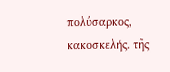πολύσαρκος, κακοσκελής. τῆς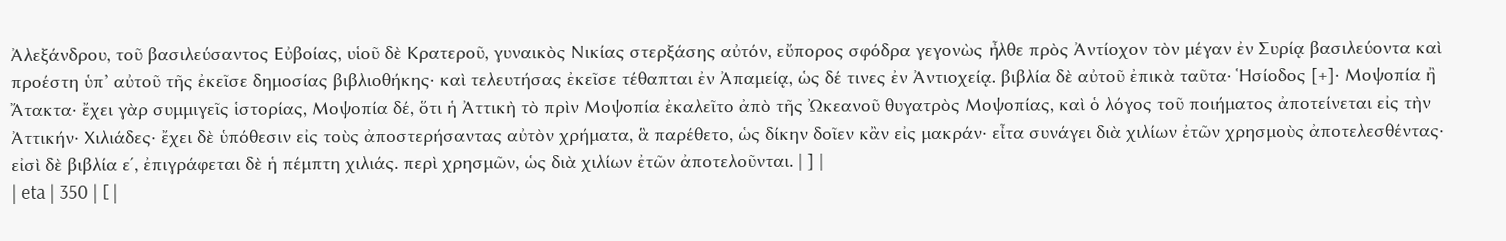Ἀλεξάνδρου, τοῦ βασιλεύσαντος Εὐβοίας, υἱοῦ δὲ Κρατεροῦ, γυναικὸς Νικίας στερξάσης αὐτόν, εὔπορος σφόδρα γεγονὼς ἦλθε πρὸς Ἀντίοχον τὸν μέγαν ἐν Συρίᾳ βασιλεύοντα καὶ προέστη ὑπ’ αὐτοῦ τῆς ἐκεῖσε δημοσίας βιβλιοθήκης· καὶ τελευτήσας ἐκεῖσε τέθαπται ἐν Ἀπαμείᾳ, ὡς δέ τινες ἐν Ἀντιοχείᾳ. βιβλία δὲ αὐτοῦ ἐπικὰ ταῦτα· Ἡσίοδος [+]· Μοψοπία ἢ Ἄτακτα· ἔχει γὰρ συμμιγεῖς ἱστορίας, Μοψοπία δέ, ὅτι ἡ Ἀττικὴ τὸ πρὶν Μοψοπία ἐκαλεῖτο ἀπὸ τῆς Ὠκεανοῦ θυγατρὸς Μοψοπίας, καὶ ὁ λόγος τοῦ ποιήματος ἀποτείνεται εἰς τὴν Ἀττικήν· Χιλιάδες· ἔχει δὲ ὑπόθεσιν εἰς τοὺς ἀποστερήσαντας αὐτὸν χρήματα, ἃ παρέθετο, ὡς δίκην δοῖεν κἂν εἰς μακράν· εἶτα συνάγει διὰ χιλίων ἐτῶν χρησμοὺς ἀποτελεσθέντας· εἰσὶ δὲ βιβλία εʹ, ἐπιγράφεται δὲ ἡ πέμπτη χιλιάς. περὶ χρησμῶν, ὡς διὰ χιλίων ἐτῶν ἀποτελοῦνται. | ] |
| eta | 350 | [ |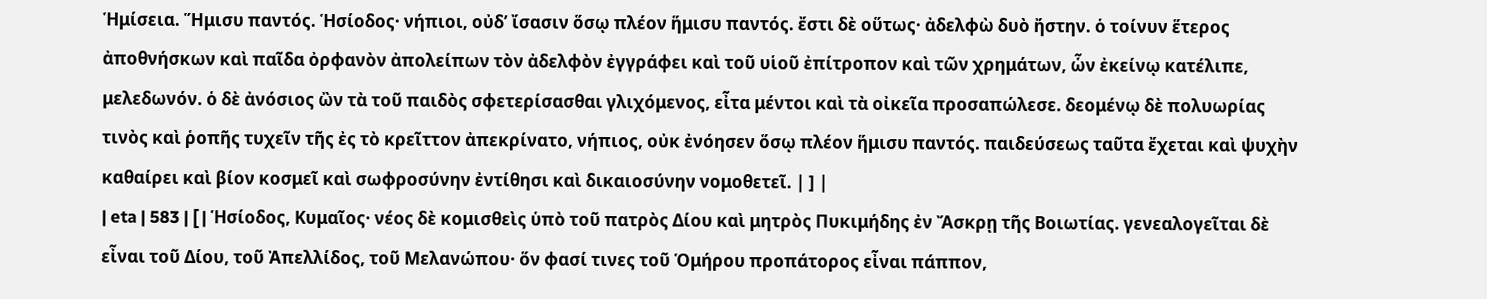Ἡμίσεια. Ἥμισυ παντός. Ἡσίοδος· νήπιοι, οὐδ’ ἴσασιν ὅσῳ πλέον ἥμισυ παντός. ἔστι δὲ οὕτως· ἀδελφὼ δυὸ ἤστην. ὁ τοίνυν ἕτερος ἀποθνήσκων καὶ παῖδα ὀρφανὸν ἀπολείπων τὸν ἀδελφὸν ἐγγράφει καὶ τοῦ υἱοῦ ἐπίτροπον καὶ τῶν χρημάτων, ὧν ἐκείνῳ κατέλιπε, μελεδωνόν. ὁ δὲ ἀνόσιος ὢν τὰ τοῦ παιδὸς σφετερίσασθαι γλιχόμενος, εἶτα μέντοι καὶ τὰ οἰκεῖα προσαπώλεσε. δεομένῳ δὲ πολυωρίας τινὸς καὶ ῥοπῆς τυχεῖν τῆς ἐς τὸ κρεῖττον ἀπεκρίνατο, νήπιος, οὐκ ἐνόησεν ὅσῳ πλέον ἥμισυ παντός. παιδεύσεως ταῦτα ἔχεται καὶ ψυχὴν καθαίρει καὶ βίον κοσμεῖ καὶ σωφροσύνην ἐντίθησι καὶ δικαιοσύνην νομοθετεῖ. | ] |
| eta | 583 | [ | Ἡσίοδος, Κυμαῖος· νέος δὲ κομισθεὶς ὑπὸ τοῦ πατρὸς Δίου καὶ μητρὸς Πυκιμήδης ἐν Ἄσκρῃ τῆς Βοιωτίας. γενεαλογεῖται δὲ εἶναι τοῦ Δίου, τοῦ Ἀπελλίδος, τοῦ Μελανώπου· ὅν φασί τινες τοῦ Ὁμήρου προπάτορος εἶναι πάππον,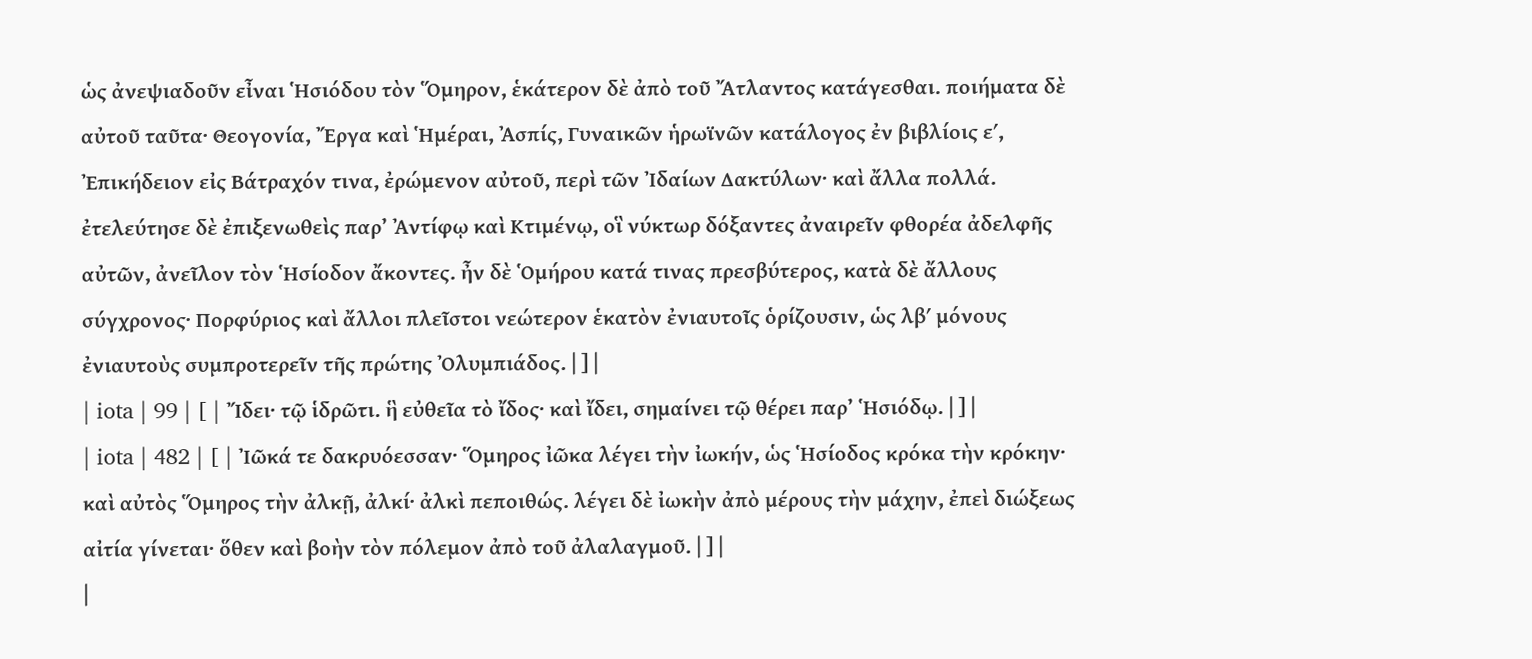ὡς ἀνεψιαδοῦν εἶναι Ἡσιόδου τὸν Ὅμηρον, ἑκάτερον δὲ ἀπὸ τοῦ Ἄτλαντος κατάγεσθαι. ποιήματα δὲ αὐτοῦ ταῦτα· Θεογονία, Ἔργα καὶ Ἡμέραι, Ἀσπίς, Γυναικῶν ἡρωϊνῶν κατάλογος ἐν βιβλίοις εʹ, Ἐπικήδειον εἰς Βάτραχόν τινα, ἐρώμενον αὐτοῦ, περὶ τῶν Ἰδαίων Δακτύλων· καὶ ἄλλα πολλά. ἐτελεύτησε δὲ ἐπιξενωθεὶς παρ’ Ἀντίφῳ καὶ Κτιμένῳ, οἳ νύκτωρ δόξαντες ἀναιρεῖν φθορέα ἀδελφῆς αὐτῶν, ἀνεῖλον τὸν Ἡσίοδον ἄκοντες. ἦν δὲ Ὁμήρου κατά τινας πρεσβύτερος, κατὰ δὲ ἄλλους σύγχρονος· Πορφύριος καὶ ἄλλοι πλεῖστοι νεώτερον ἑκατὸν ἐνιαυτοῖς ὁρίζουσιν, ὡς λβʹ μόνους ἐνιαυτοὺς συμπροτερεῖν τῆς πρώτης Ὀλυμπιάδος. | ] |
| iota | 99 | [ | Ἴδει· τῷ ἱδρῶτι. ἣ εὐθεῖα τὸ ἴδος· καὶ ἴδει, σημαίνει τῷ θέρει παρ’ Ἡσιόδῳ. | ] |
| iota | 482 | [ | Ἰῶκά τε δακρυόεσσαν· Ὅμηρος ἰῶκα λέγει τὴν ἰωκήν, ὡς Ἡσίοδος κρόκα τὴν κρόκην· καὶ αὐτὸς Ὅμηρος τὴν ἀλκῇ, ἀλκί· ἀλκὶ πεποιθώς. λέγει δὲ ἰωκὴν ἀπὸ μέρους τὴν μάχην, ἐπεὶ διώξεως αἰτία γίνεται· ὅθεν καὶ βοὴν τὸν πόλεμον ἀπὸ τοῦ ἀλαλαγμοῦ. | ] |
|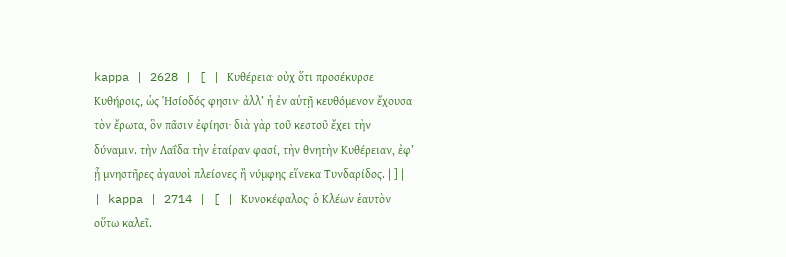kappa | 2628 | [ | Κυθέρεια· οὐχ ὅτι προσέκυρσε Κυθήροις, ὡς Ἡσίοδός φησιν· ἀλλ’ ἡ ἐν αὑτῇ κευθόμενον ἔχουσα τὸν ἔρωτα, ὃν πᾶσιν ἐφίησι· διὰ γὰρ τοῦ κεστοῦ ἔχει τὴν δύναμιν. τὴν Λαΐδα τὴν ἑταίραν φασί, τὴν θνητὴν Κυθέρειαν, ἐφ’ ᾗ μνηστῆρες ἀγαυοὶ πλείονες ἢ νύμφης εἵνεκα Τυνδαρίδος. | ] |
| kappa | 2714 | [ | Κυνοκέφαλος· ὁ Κλέων ἑαυτὸν οὕτω καλεῖ.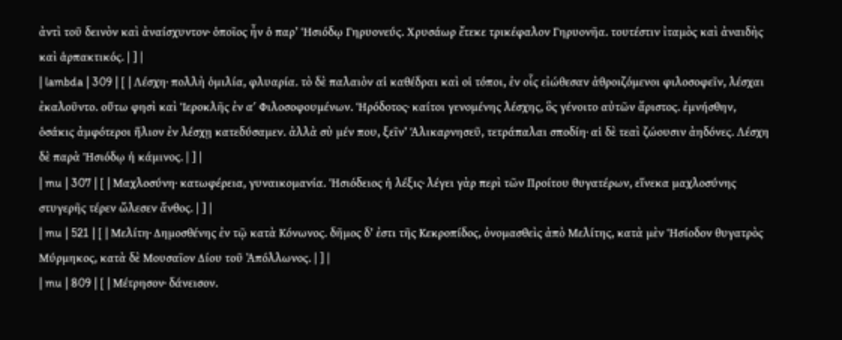ἀντὶ τοῦ δεινὸν καὶ ἀναίσχυντον· ὁποῖος ἦν ὁ παρ’ Ἡσιόδῳ Γηρυονεύς. Χρυσάωρ ἔτεκε τρικέφαλον Γηρυονῆα. τουτέστιν ἰταμὸς καὶ ἀναιδὴς καὶ ἁρπακτικός. | ] |
| lambda | 309 | [ | Λέσχη· πολλὴ ὁμιλία, φλυαρία. τὸ δὲ παλαιὸν αἱ καθέδραι καὶ οἱ τόποι, ἐν οἷς εἰώθεσαν ἀθροιζόμενοι φιλοσοφεῖν, λέσχαι ἐκαλοῦντο. οὕτω φησὶ καὶ Ἱεροκλῆς ἐν αʹ Φιλοσοφουμένων. Ἡρόδοτος· καίτοι γενομένης λέσχης, ὃς γένοιτο αὐτῶν ἄριστος. ἐμνήσθην, ὁσάκις ἀμφότεροι ἥλιον ἐν λέσχῃ κατεδύσαμεν. ἀλλὰ σὺ μέν που, ξεῖν’ Ἁλικαρνησεῦ, τετράπαλαι σποδίη· αἱ δὲ τεαὶ ζώουσιν ἀηδόνες. Λέσχη δὲ παρὰ Ἡσιόδῳ ἡ κάμινος. | ] |
| mu | 307 | [ | Μαχλοσύνη· κατωφέρεια, γυναικομανία. Ἡσιόδειος ἡ λέξις· λέγει γὰρ περὶ τῶν Προίτου θυγατέρων, εἵνεκα μαχλοσύνης στυγερῆς τέρεν ὤλεσεν ἄνθος. | ] |
| mu | 521 | [ | Μελίτη· Δημοσθένης ἐν τῷ κατὰ Κόνωνος. δῆμος δ’ ἐστι τῆς Κεκροπίδος, ὀνομασθεὶς ἀπὸ Μελίτης, κατὰ μὲν Ἡσίοδον θυγατρὸς Μύρμηκος, κατὰ δὲ Μουσαῖον Δίου τοῦ Ἀπόλλωνος. | ] |
| mu | 809 | [ | Μέτρησον· δάνεισον.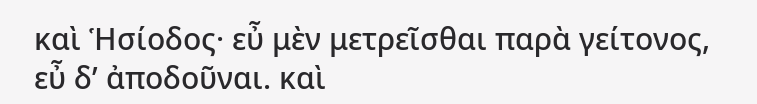καὶ Ἡσίοδος· εὖ μὲν μετρεῖσθαι παρὰ γείτονος, εὖ δ’ ἀποδοῦναι. καὶ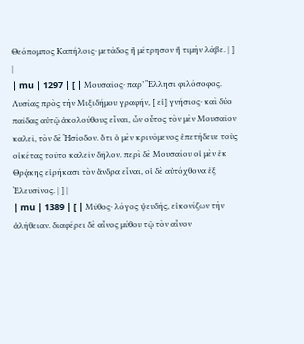Θεόπομπος Καπήλοις· μετάδος ἢ μέτρησον ἢ τιμὴν λάβε. | ] |
| mu | 1297 | [ | Μουσαῖος· παρ’ Ἕλλησι φιλόσοφος. Λυσίας πρὸς τὴν Μιξιδήμου γραφήν, [ εἰ] γνήσιος· καὶ δύο παῖδας αὐτῷ ἀκολούθους εἶναι, ὧν οὗτος τὸν μὲν Μουσαῖον καλεῖ, τὸν δὲ Ἡσίοδον. ὅτι ὁ μὲν κρινόμενος ἐπετήδευε τοὺς οἰκέτας τοῦτο καλεῖν δῆλον. περὶ δὲ Μουσαίου οἱ μὲν ἐκ Θρᾴκης εἰρήκασι τὸν ἄνδρα εἶναι, οἱ δὲ αὐτόχθονα ἐξ Ἐλευσῖνος. | ] |
| mu | 1389 | [ | Μῦθος· λόγος ψευδής, εἰκονίζων τὴν ἀλήθειαν. διαφέρει δὲ αἶνος μύθου τῷ τὸν αἶνον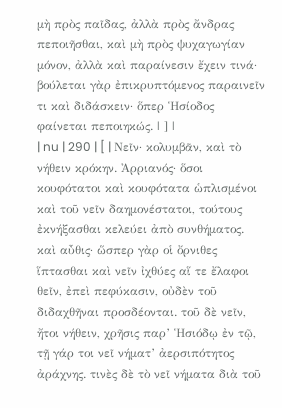μὴ πρὸς παῖδας, ἀλλὰ πρὸς ἄνδρας πεποιῆσθαι, καὶ μὴ πρὸς ψυχαγωγίαν μόνον, ἀλλὰ καὶ παραίνεσιν ἔχειν τινά· βούλεται γὰρ ἐπικρυπτόμενος παραινεῖν τι καὶ διδάσκειν· ὅπερ Ἡσίοδος φαίνεται πεποιηκώς. | ] |
| nu | 290 | [ | Νεῖν· κολυμβᾶν, καὶ τὸ νήθειν κρόκην. Ἀρριανός· ὅσοι κουφότατοι καὶ κουφότατα ὡπλισμένοι καὶ τοῦ νεῖν δαημονέστατοι, τούτους ἐκνήξασθαι κελεύει ἀπὸ συνθήματος. καὶ αὖθις· ὥσπερ γὰρ οἱ ὄρνιθες ἵπτασθαι καὶ νεῖν ἰχθύες αἵ τε ἔλαφοι θεῖν, ἐπεὶ πεφύκασιν, οὐδὲν τοῦ διδαχθῆναι προσδέονται. τοῦ δὲ νεῖν, ἤτοι νήθειν, χρῆσις παρ’ Ἡσιόδῳ ἐν τῷ, τῇ γάρ τοι νεῖ νήματ’ ἀερσιπότητος ἀράχνης. τινὲς δὲ τὸ νεῖ νήματα διὰ τοῦ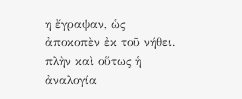η ἔγραψαν, ὡς ἀποκοπὲν ἐκ τοῦ νήθει. πλὴν καὶ οὕτως ἡ ἀναλογία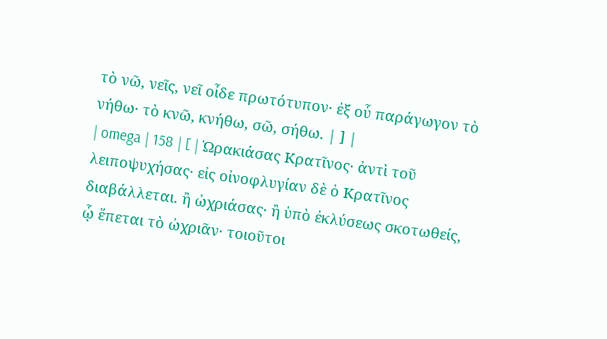τὸ νῶ, νεῖς, νεῖ οἶδε πρωτότυπον· ἐξ οὗ παράγωγον τὸ νήθω· τὸ κνῶ, κνήθω, σῶ, σήθω. | ] |
| omega | 158 | [ | Ὡρακιάσας Κρατῖνος· ἀντὶ τοῦ λειποψυχήσας· εἰς οἰνοφλυγίαν δὲ ὁ Κρατῖνος διαβάλλεται. ἢ ὠχριάσας· ἢ ὑπὸ ἐκλύσεως σκοτωθείς, ᾧ ἕπεται τὸ ὠχριᾶν· τοιοῦτοι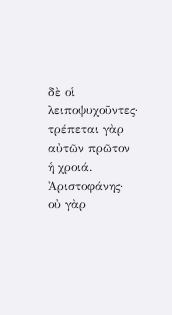δὲ οἱ λειποψυχοῦντες· τρέπεται γὰρ αὐτῶν πρῶτον ἡ χροιά. Ἀριστοφάνης· οὐ γὰρ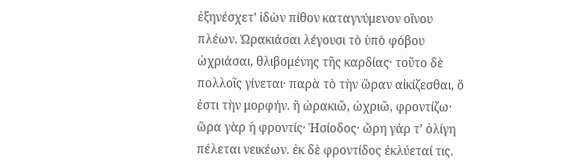ἐξηνέσχετ’ ἰδὼν πίθον καταγνύμενον οἴνου πλέων. Ὡρακιάσαι λέγουσι τὸ ὑπὸ φόβου ὠχριάσαι, θλιβομένης τῆς καρδίας· τοῦτο δὲ πολλοῖς γίνεται· παρὰ τὸ τὴν ὥραν αἰκίζεσθαι, ὅ ἐστι τὴν μορφήν. ἢ ὠρακιῶ, ὠχριῶ, φροντίζω· ὥρα γὰρ ἡ φροντίς· Ἡσίοδος· ὤρη γάρ τ’ ὀλίγη πέλεται νεικέων. ἐκ δὲ φροντίδος ἐκλύεταί τις.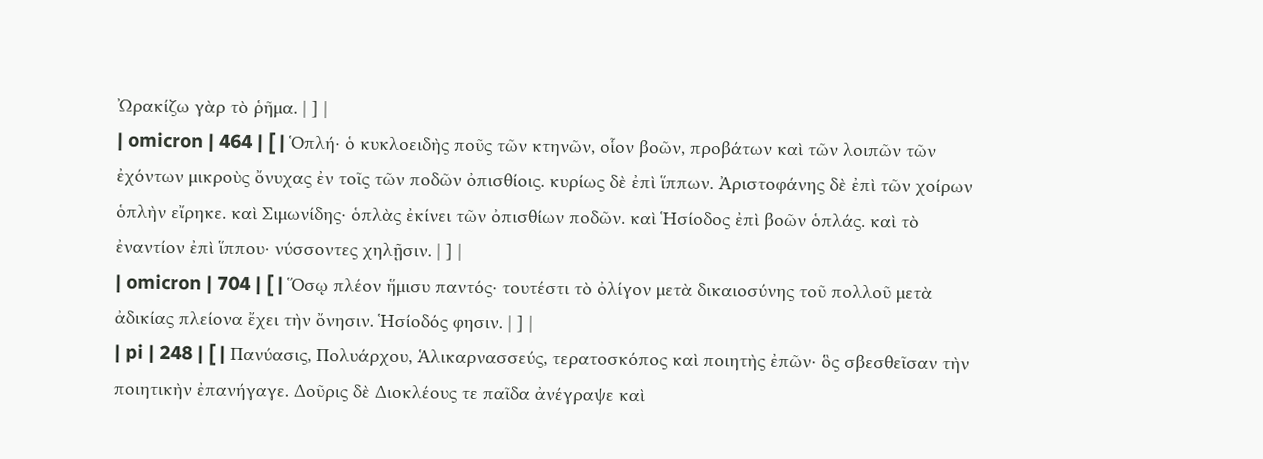Ὠρακίζω γὰρ τὸ ῥῆμα. | ] |
| omicron | 464 | [ | Ὁπλή· ὁ κυκλοειδὴς ποῦς τῶν κτηνῶν, οἷον βοῶν, προβάτων καὶ τῶν λοιπῶν τῶν ἐχόντων μικροὺς ὄνυχας ἐν τοῖς τῶν ποδῶν ὀπισθίοις. κυρίως δὲ ἐπὶ ἵππων. Ἀριστοφάνης δὲ ἐπὶ τῶν χοίρων ὁπλὴν εἴρηκε. καὶ Σιμωνίδης· ὁπλὰς ἐκίνει τῶν ὀπισθίων ποδῶν. καὶ Ἡσίοδος ἐπὶ βοῶν ὁπλάς. καὶ τὸ ἐναντίον ἐπὶ ἵππου· νύσσοντες χηλῇσιν. | ] |
| omicron | 704 | [ | Ὅσῳ πλέον ἥμισυ παντός· τουτέστι τὸ ὀλίγον μετὰ δικαιοσύνης τοῦ πολλοῦ μετὰ ἀδικίας πλείονα ἔχει τὴν ὄνησιν. Ἡσίοδός φησιν. | ] |
| pi | 248 | [ | Πανύασις, Πολυάρχου, Ἁλικαρνασσεύς, τερατοσκόπος καὶ ποιητὴς ἐπῶν· ὃς σβεσθεῖσαν τὴν ποιητικὴν ἐπανήγαγε. Δοῦρις δὲ Διοκλέους τε παῖδα ἀνέγραψε καὶ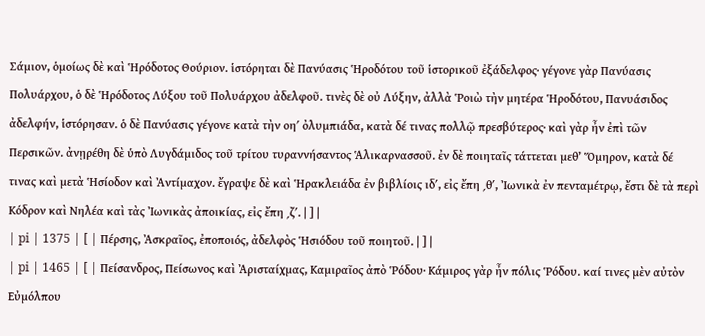Σάμιον, ὁμοίως δὲ καὶ Ἡρόδοτος Θούριον. ἱστόρηται δὲ Πανύασις Ἡροδότου τοῦ ἱστορικοῦ ἐξάδελφος· γέγονε γὰρ Πανύασις Πολυάρχου, ὁ δὲ Ἡρόδοτος Λύξου τοῦ Πολυάρχου ἀδελφοῦ. τινὲς δὲ οὐ Λύξην, ἀλλὰ Ῥοιὼ τὴν μητέρα Ἡροδότου, Πανυάσιδος ἀδελφήν, ἱστόρησαν. ὁ δὲ Πανύασις γέγονε κατὰ τὴν οηʹ ὀλυμπιάδα, κατὰ δέ τινας πολλῷ πρεσβύτερος· καὶ γὰρ ἦν ἐπὶ τῶν Περσικῶν. ἀνῃρέθη δὲ ὑπὸ Λυγδάμιδος τοῦ τρίτου τυραννήσαντος Ἁλικαρνασσοῦ. ἐν δὲ ποιηταῖς τάττεται μεθ’ Ὅμηρον, κατὰ δέ τινας καὶ μετὰ Ἡσίοδον καὶ Ἀντίμαχον. ἔγραψε δὲ καὶ Ἡρακλειάδα ἐν βιβλίοις ιδʹ, εἰς ἔπη ͵θʹ, Ἰωνικὰ ἐν πενταμέτρῳ, ἔστι δὲ τὰ περὶ Κόδρον καὶ Νηλέα καὶ τὰς Ἰωνικὰς ἀποικίας, εἰς ἔπη ͵ζʹ. | ] |
| pi | 1375 | [ | Πέρσης, Ἀσκραῖος, ἐποποιός, ἀδελφὸς Ἡσιόδου τοῦ ποιητοῦ. | ] |
| pi | 1465 | [ | Πείσανδρος, Πείσωνος καὶ Ἀρισταίχμας, Καμιραῖος ἀπὸ Ῥόδου· Κάμιρος γὰρ ἦν πόλις Ῥόδου. καί τινες μὲν αὐτὸν Εὐμόλπου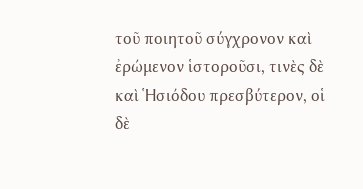τοῦ ποιητοῦ σύγχρονον καὶ ἐρώμενον ἱστοροῦσι, τινὲς δὲ καὶ Ἡσιόδου πρεσβύτερον, οἱ δὲ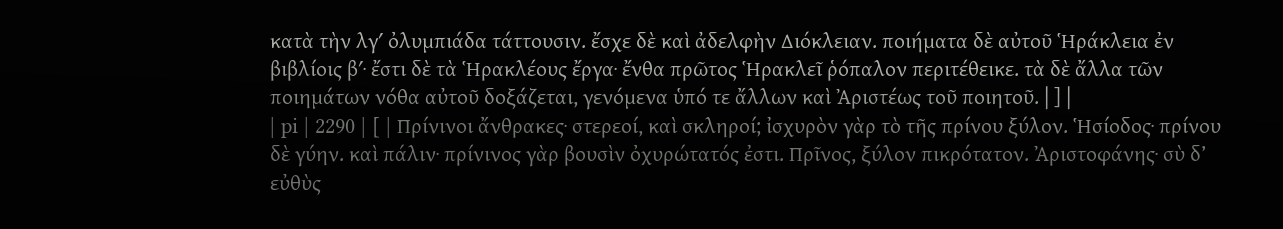κατὰ τὴν λγʹ ὀλυμπιάδα τάττουσιν. ἔσχε δὲ καὶ ἀδελφὴν Διόκλειαν. ποιήματα δὲ αὐτοῦ Ἡράκλεια ἐν βιβλίοις βʹ· ἔστι δὲ τὰ Ἡρακλέους ἔργα· ἔνθα πρῶτος Ἡρακλεῖ ῥόπαλον περιτέθεικε. τὰ δὲ ἄλλα τῶν ποιημάτων νόθα αὐτοῦ δοξάζεται, γενόμενα ὑπό τε ἄλλων καὶ Ἀριστέως τοῦ ποιητοῦ. | ] |
| pi | 2290 | [ | Πρίνινοι ἄνθρακες· στερεοί, καὶ σκληροί; ἰσχυρὸν γὰρ τὸ τῆς πρίνου ξύλον. Ἡσίοδος· πρίνου δὲ γύην. καὶ πάλιν· πρίνινος γὰρ βουσὶν ὀχυρώτατός ἐστι. Πρῖνος, ξύλον πικρότατον. Ἀριστοφάνης· σὺ δ’ εὐθὺς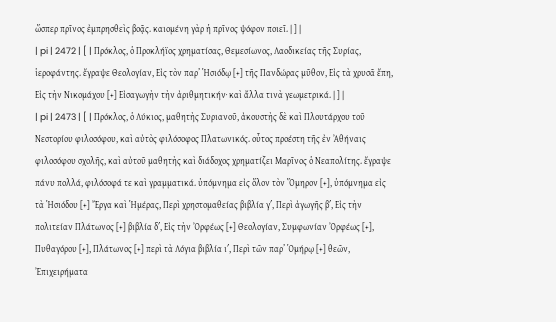ὥσπερ πρῖνος ἐμπρησθεὶς βοᾷς. καιομένη γὰρ ἡ πρῖνος ψόφον ποιεῖ. | ] |
| pi | 2472 | [ | Πρόκλος, ὁ Προκλήϊος χρηματίσας, Θεμεσίωνος, Λαοδικείας τῆς Συρίας, ἱεροφάντης. ἔγραψε Θεολογίαν, Εἰς τὸν παρ’ Ἡσιόδῳ [+] τῆς Πανδώρας μῦθον, Εἰς τὰ χρυσᾶ ἔπη, Εἰς τὴν Νικομάχου [+] Εἰσαγωγὴν τὴν ἀριθμητικήν· καὶ ἄλλα τινὰ γεωμετρικά. | ] |
| pi | 2473 | [ | Πρόκλος, ὁ Λύκιος, μαθητὴς Συριανοῦ, ἀκουστὴς δὲ καὶ Πλουτάρχου τοῦ Νεστορίου φιλοσόφου, καὶ αὐτὸς φιλόσοφος Πλατωνικός. οὗτος προέστη τῆς ἐν Ἀθήναις φιλοσόφου σχολῆς, καὶ αὐτοῦ μαθητὴς καὶ διάδοχος χρηματίζει Μαρῖνος ὁ Νεαπολίτης. ἔγραψε πάνυ πολλά, φιλόσοφά τε καὶ γραμματικά. ὑπόμνημα εἰς ὅλον τὸν Ὅμηρον [+], ὑπόμνημα εἰς τὰ Ἡσιόδου [+] Ἔργα καὶ Ἡμέρας, Περὶ χρηστομαθείας βιβλία γʹ, Περὶ ἀγωγῆς βʹ, Εἰς τὴν πολιτείαν Πλάτωνος [+] βιβλία δʹ, Εἰς τὴν Ὀρφέως [+] Θεολογίαν, Συμφωνίαν Ὀρφέως [+], Πυθαγόρου [+], Πλάτωνος [+] περὶ τὰ Λόγια βιβλία ιʹ, Περὶ τῶν παρ’ Ὁμήρῳ [+] θεῶν, Ἐπιχειρήματα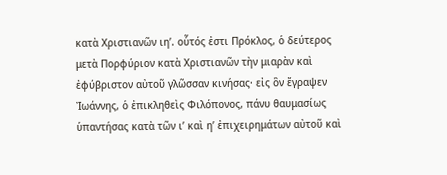κατὰ Χριστιανῶν ιηʹ. οὗτός ἐστι Πρόκλος, ὁ δεύτερος μετὰ Πορφύριον κατὰ Χριστιανῶν τὴν μιαρὰν καὶ ἐφύβριστον αὐτοῦ γλῶσσαν κινήσας· εἰς ὃν ἔγραψεν Ἰωάννης, ὁ ἐπικληθεὶς Φιλόπονος, πάνυ θαυμασίως ὑπαντήσας κατὰ τῶν ιʹ καὶ ηʹ ἐπιχειρημάτων αὐτοῦ καὶ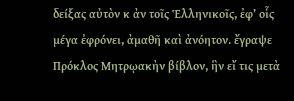δείξας αὐτὸν κ ἀν τοῖς Ἑλληνικοῖς, ἐφ’ οἷς μέγα ἐφρόνει, ἀμαθῆ καὶ ἀνόητον. ἔγραψε Πρόκλος Μητρῳακὴν βίβλον, ἣν εἴ τις μετὰ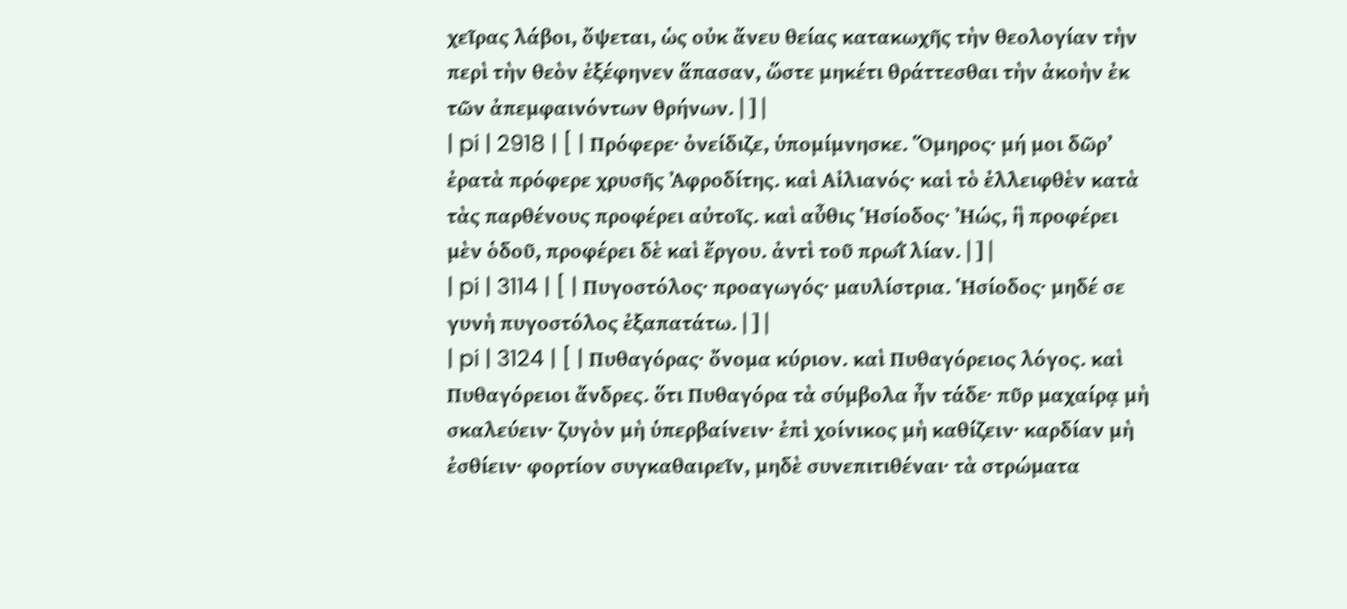χεῖρας λάβοι, ὄψεται, ὡς οὐκ ἄνευ θείας κατακωχῆς τὴν θεολογίαν τὴν περὶ τὴν θεὸν ἐξέφηνεν ἅπασαν, ὥστε μηκέτι θράττεσθαι τὴν ἀκοὴν ἐκ τῶν ἀπεμφαινόντων θρήνων. | ] |
| pi | 2918 | [ | Πρόφερε· ὀνείδιζε, ὑπομίμνησκε. Ὅμηρος· μή μοι δῶρ’ ἐρατὰ πρόφερε χρυσῆς Ἀφροδίτης. καὶ Αἰλιανός· καὶ τὸ ἐλλειφθὲν κατὰ τὰς παρθένους προφέρει αὐτοῖς. καὶ αὖθις Ἡσίοδος· Ἠώς, ἣ προφέρει μὲν ὁδοῦ, προφέρει δὲ καὶ ἔργου. ἀντὶ τοῦ πρωῒ λίαν. | ] |
| pi | 3114 | [ | Πυγοστόλος· προαγωγός· μαυλίστρια. Ἡσίοδος· μηδέ σε γυνὴ πυγοστόλος ἐξαπατάτω. | ] |
| pi | 3124 | [ | Πυθαγόρας· ὄνομα κύριον. καὶ Πυθαγόρειος λόγος. καὶ Πυθαγόρειοι ἄνδρες. ὅτι Πυθαγόρα τὰ σύμβολα ἦν τάδε· πῦρ μαχαίρᾳ μὴ σκαλεύειν· ζυγὸν μὴ ὑπερβαίνειν· ἐπὶ χοίνικος μὴ καθίζειν· καρδίαν μὴ ἐσθίειν· φορτίον συγκαθαιρεῖν, μηδὲ συνεπιτιθέναι· τὰ στρώματα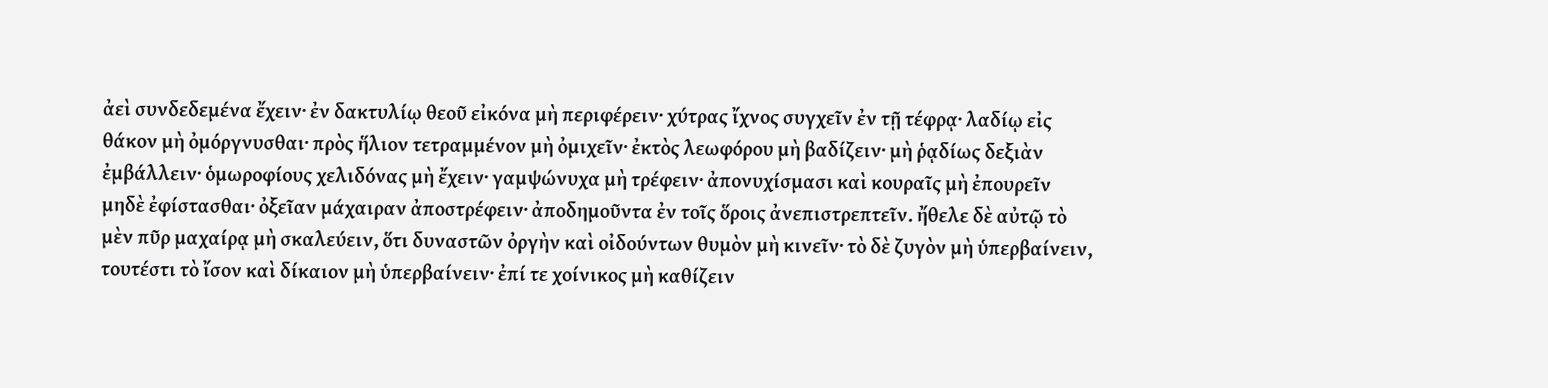ἀεὶ συνδεδεμένα ἔχειν· ἐν δακτυλίῳ θεοῦ εἰκόνα μὴ περιφέρειν· χύτρας ἴχνος συγχεῖν ἐν τῇ τέφρᾳ· λαδίῳ εἰς θάκον μὴ ὀμόργνυσθαι· πρὸς ἥλιον τετραμμένον μὴ ὀμιχεῖν· ἐκτὸς λεωφόρου μὴ βαδίζειν· μὴ ῥᾳδίως δεξιὰν ἐμβάλλειν· ὁμωροφίους χελιδόνας μὴ ἔχειν· γαμψώνυχα μὴ τρέφειν· ἀπονυχίσμασι καὶ κουραῖς μὴ ἐπουρεῖν μηδὲ ἐφίστασθαι· ὀξεῖαν μάχαιραν ἀποστρέφειν· ἀποδημοῦντα ἐν τοῖς ὅροις ἀνεπιστρεπτεῖν. ἤθελε δὲ αὐτῷ τὸ μὲν πῦρ μαχαίρᾳ μὴ σκαλεύειν, ὅτι δυναστῶν ὀργὴν καὶ οἰδούντων θυμὸν μὴ κινεῖν· τὸ δὲ ζυγὸν μὴ ὑπερβαίνειν, τουτέστι τὸ ἴσον καὶ δίκαιον μὴ ὑπερβαίνειν· ἐπί τε χοίνικος μὴ καθίζειν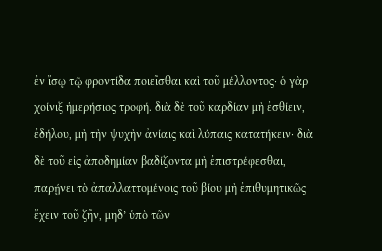ἐν ἴσῳ τῷ φροντίδα ποιεῖσθαι καὶ τοῦ μέλλοντος· ὁ γὰρ χοίνιξ ἡμερήσιος τροφή. διὰ δὲ τοῦ καρδίαν μὴ ἐσθίειν, ἐδήλου, μὴ τὴν ψυχὴν ἀνίαις καὶ λύπαις κατατήκειν· διὰ δὲ τοῦ εἰς ἀποδημίαν βαδίζοντα μὴ ἐπιστρέφεσθαι, παρῄνει τὸ ἀπαλλαττομένοις τοῦ βίου μὴ ἐπιθυμητικῶς ἔχειν τοῦ ζῆν, μηδ’ ὑπὸ τῶν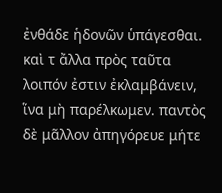ἐνθάδε ἡδονῶν ὑπάγεσθαι. καὶ τ ἄλλα πρὸς ταῦτα λοιπόν ἐστιν ἐκλαμβάνειν, ἵνα μὴ παρέλκωμεν. παντὸς δὲ μᾶλλον ἀπηγόρευε μήτε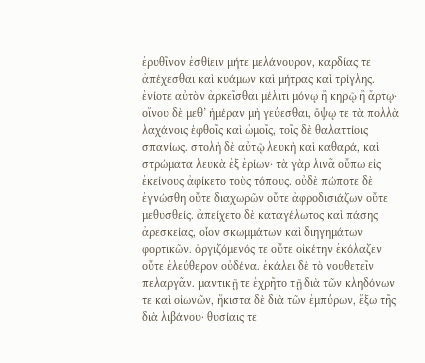ἐρυθῖνον ἐσθίειν μήτε μελάνουρον, καρδίας τε ἀπέχεσθαι καὶ κυάμων καὶ μήτρας καὶ τρίγλης. ἐνίοτε αὐτὸν ἀρκεῖσθαι μέλιτι μόνῳ ἢ κηρῷ ἢ ἄρτῳ· οἴνου δὲ μεθ’ ἡμέραν μὴ γεύεσθαι, ὄψῳ τε τὰ πολλὰ λαχάνοις ἑφθοῖς καὶ ὠμοῖς, τοῖς δὲ θαλαττίοις σπανίως. στολὴ δὲ αὐτῷ λευκὴ καὶ καθαρά, καὶ στρώματα λευκὰ ἐξ ἐρίων· τὰ γὰρ λινᾶ οὔπω εἰς ἐκείνους ἀφίκετο τοὺς τόπους. οὐδὲ πώποτε δὲ ἐγνώσθη οὔτε διαχωρῶν οὔτε ἀφροδισιάζων οὔτε μεθυσθείς. ἀπείχετο δὲ καταγέλωτος καὶ πάσης ἀρεσκείας, οἷον σκωμμάτων καὶ διηγημάτων φορτικῶν. ὀργιζόμενός τε οὔτε οἰκέτην ἐκόλαζεν οὔτε ἐλεύθερον οὐδένα. ἐκάλει δὲ τὸ νουθετεῖν πελαργᾶν. μαντικῇ τε ἐχρῆτο τῇ διὰ τῶν κληδόνων τε καὶ οἰωνῶν, ἥκιστα δὲ διὰ τῶν ἐμπύρων, ἔξω τῆς διὰ λιβάνου· θυσίαις τε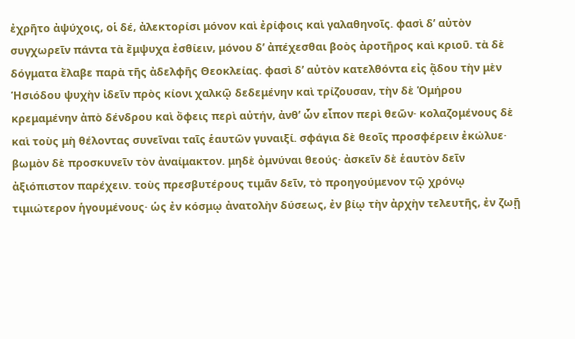ἐχρῆτο ἀψύχοις, οἱ δέ, ἀλεκτορίσι μόνον καὶ ἐρίφοις καὶ γαλαθηνοῖς. φασὶ δ’ αὐτὸν συγχωρεῖν πάντα τὰ ἔμψυχα ἐσθίειν, μόνου δ’ ἀπέχεσθαι βοὸς ἀροτῆρος καὶ κριοῦ. τὰ δὲ δόγματα ἔλαβε παρὰ τῆς ἀδελφῆς Θεοκλείας. φασὶ δ’ αὐτὸν κατελθόντα εἰς ᾅδου τὴν μὲν Ἡσιόδου ψυχὴν ἰδεῖν πρὸς κίονι χαλκῷ δεδεμένην καὶ τρίζουσαν, τὴν δὲ Ὁμήρου κρεμαμένην ἀπὸ δένδρου καὶ ὄφεις περὶ αὐτήν, ἀνθ’ ὧν εἶπον περὶ θεῶν· κολαζομένους δὲ καὶ τοὺς μὴ θέλοντας συνεῖναι ταῖς ἑαυτῶν γυναιξί. σφάγια δὲ θεοῖς προσφέρειν ἐκώλυε· βωμὸν δὲ προσκυνεῖν τὸν ἀναίμακτον. μηδὲ ὀμνύναι θεούς· ἀσκεῖν δὲ ἑαυτὸν δεῖν ἀξιόπιστον παρέχειν. τοὺς πρεσβυτέρους τιμᾶν δεῖν, τὸ προηγούμενον τῷ χρόνῳ τιμιώτερον ἡγουμένους· ὡς ἐν κόσμῳ ἀνατολὴν δύσεως, ἐν βίῳ τὴν ἀρχὴν τελευτῆς, ἐν ζωῇ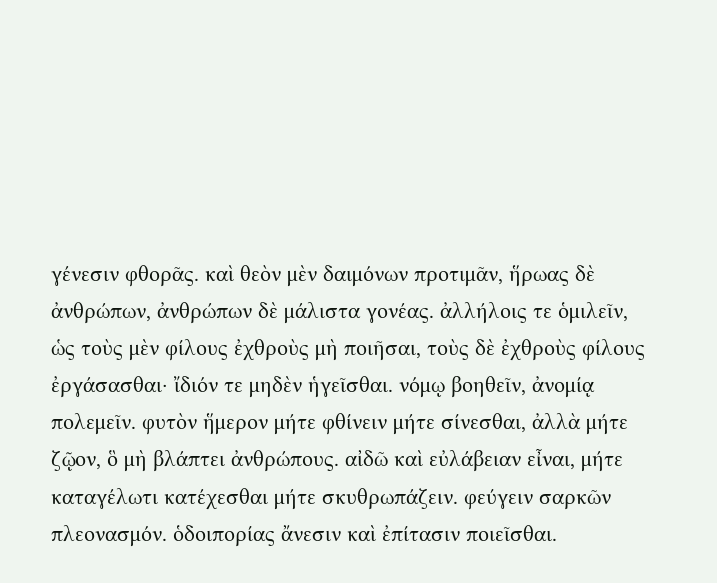γένεσιν φθορᾶς. καὶ θεὸν μὲν δαιμόνων προτιμᾶν, ἥρωας δὲ ἀνθρώπων, ἀνθρώπων δὲ μάλιστα γονέας. ἀλλήλοις τε ὁμιλεῖν, ὡς τοὺς μὲν φίλους ἐχθροὺς μὴ ποιῆσαι, τοὺς δὲ ἐχθροὺς φίλους ἐργάσασθαι· ἴδιόν τε μηδὲν ἡγεῖσθαι. νόμῳ βοηθεῖν, ἀνομίᾳ πολεμεῖν. φυτὸν ἥμερον μήτε φθίνειν μήτε σίνεσθαι, ἀλλὰ μήτε ζῷον, ὃ μὴ βλάπτει ἀνθρώπους. αἰδῶ καὶ εὐλάβειαν εἶναι, μήτε καταγέλωτι κατέχεσθαι μήτε σκυθρωπάζειν. φεύγειν σαρκῶν πλεονασμόν. ὁδοιπορίας ἄνεσιν καὶ ἐπίτασιν ποιεῖσθαι.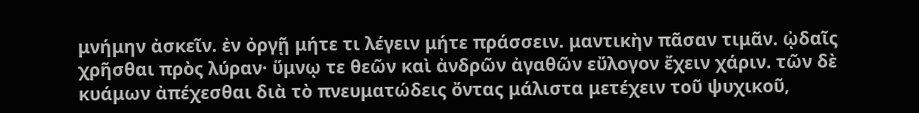μνήμην ἀσκεῖν. ἐν ὀργῇ μήτε τι λέγειν μήτε πράσσειν. μαντικὴν πᾶσαν τιμᾶν. ᾠδαῖς χρῆσθαι πρὸς λύραν· ὕμνῳ τε θεῶν καὶ ἀνδρῶν ἀγαθῶν εὔλογον ἔχειν χάριν. τῶν δὲ κυάμων ἀπέχεσθαι διὰ τὸ πνευματώδεις ὄντας μάλιστα μετέχειν τοῦ ψυχικοῦ,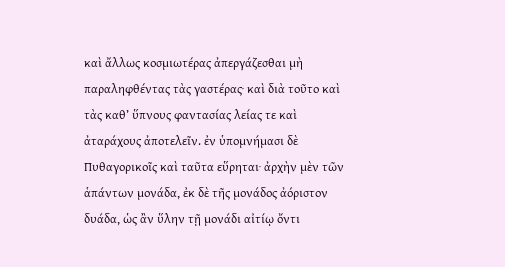καὶ ἄλλως κοσμιωτέρας ἀπεργάζεσθαι μὴ παραληφθέντας τὰς γαστέρας· καὶ διὰ τοῦτο καὶ τὰς καθ’ ὕπνους φαντασίας λείας τε καὶ ἀταράχους ἀποτελεῖν. ἐν ὑπομνήμασι δὲ Πυθαγορικοῖς καὶ ταῦτα εὕρηται· ἀρχὴν μὲν τῶν ἁπάντων μονάδα, ἐκ δὲ τῆς μονάδος ἀόριστον δυάδα, ὡς ἂν ὕλην τῇ μονάδι αἰτίῳ ὄντι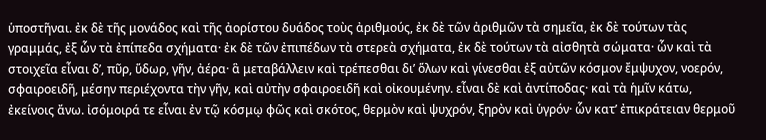ὑποστῆναι. ἐκ δὲ τῆς μονάδος καὶ τῆς ἀορίστου δυάδος τοὺς ἀριθμούς, ἐκ δὲ τῶν ἀριθμῶν τὰ σημεῖα, ἐκ δὲ τούτων τὰς γραμμάς, ἐξ ὧν τὰ ἐπίπεδα σχήματα· ἐκ δὲ τῶν ἐπιπέδων τὰ στερεὰ σχήματα, ἐκ δὲ τούτων τὰ αἰσθητὰ σώματα· ὧν καὶ τὰ στοιχεῖα εἶναι δʹ, πῦρ, ὕδωρ, γῆν, ἀέρα· ἃ μεταβάλλειν καὶ τρέπεσθαι δι’ ὅλων καὶ γίνεσθαι ἐξ αὐτῶν κόσμον ἔμψυχον, νοερόν, σφαιροειδῆ, μέσην περιέχοντα τὴν γῆν, καὶ αὐτὴν σφαιροειδῆ καὶ οἰκουμένην. εἶναι δὲ καὶ ἀντίποδας· καὶ τὰ ἡμῖν κάτω, ἐκείνοις ἄνω. ἰσόμοιρά τε εἶναι ἐν τῷ κόσμῳ φῶς καὶ σκότος, θερμὸν καὶ ψυχρόν, ξηρὸν καὶ ὑγρόν· ὧν κατ’ ἐπικράτειαν θερμοῦ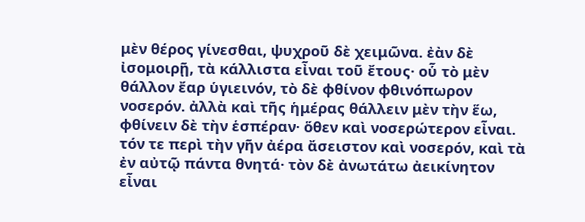μὲν θέρος γίνεσθαι, ψυχροῦ δὲ χειμῶνα. ἐὰν δὲ ἰσομοιρῇ, τὰ κάλλιστα εἶναι τοῦ ἔτους· οὗ τὸ μὲν θάλλον ἔαρ ὑγιεινόν, τὸ δὲ φθίνον φθινόπωρον νοσερόν. ἀλλὰ καὶ τῆς ἡμέρας θάλλειν μὲν τὴν ἕω, φθίνειν δὲ τὴν ἑσπέραν· ὅθεν καὶ νοσερώτερον εἶναι. τόν τε περὶ τὴν γῆν ἀέρα ἄσειστον καὶ νοσερόν, καὶ τὰ ἐν αὐτῷ πάντα θνητά· τὸν δὲ ἀνωτάτω ἀεικίνητον εἶναι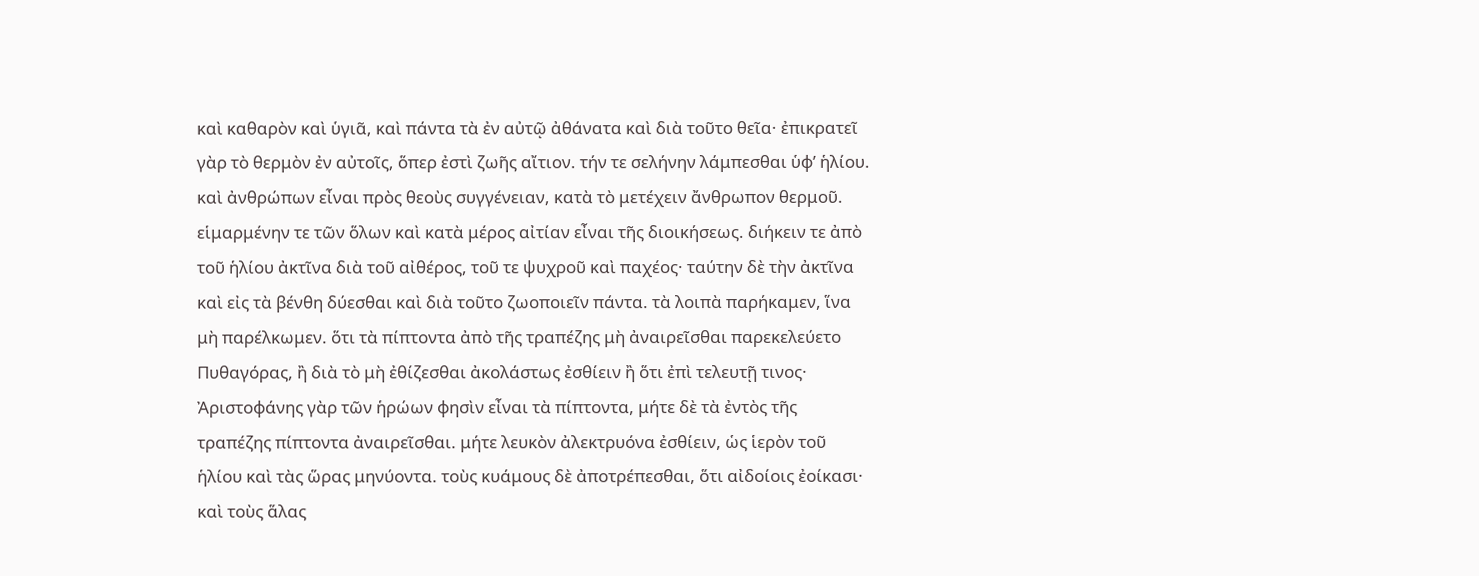καὶ καθαρὸν καὶ ὑγιᾶ, καὶ πάντα τὰ ἐν αὐτῷ ἀθάνατα καὶ διὰ τοῦτο θεῖα· ἐπικρατεῖ γὰρ τὸ θερμὸν ἐν αὐτοῖς, ὅπερ ἐστὶ ζωῆς αἴτιον. τήν τε σελήνην λάμπεσθαι ὑφ’ ἡλίου. καὶ ἀνθρώπων εἶναι πρὸς θεοὺς συγγένειαν, κατὰ τὸ μετέχειν ἄνθρωπον θερμοῦ. εἱμαρμένην τε τῶν ὅλων καὶ κατὰ μέρος αἰτίαν εἶναι τῆς διοικήσεως. διήκειν τε ἀπὸ τοῦ ἡλίου ἀκτῖνα διὰ τοῦ αἰθέρος, τοῦ τε ψυχροῦ καὶ παχέος· ταύτην δὲ τὴν ἀκτῖνα καὶ εἰς τὰ βένθη δύεσθαι καὶ διὰ τοῦτο ζωοποιεῖν πάντα. τὰ λοιπὰ παρήκαμεν, ἵνα μὴ παρέλκωμεν. ὅτι τὰ πίπτοντα ἀπὸ τῆς τραπέζης μὴ ἀναιρεῖσθαι παρεκελεύετο Πυθαγόρας, ἢ διὰ τὸ μὴ ἐθίζεσθαι ἀκολάστως ἐσθίειν ἢ ὅτι ἐπὶ τελευτῇ τινος· Ἀριστοφάνης γὰρ τῶν ἡρώων φησὶν εἶναι τὰ πίπτοντα, μήτε δὲ τὰ ἐντὸς τῆς τραπέζης πίπτοντα ἀναιρεῖσθαι. μήτε λευκὸν ἀλεκτρυόνα ἐσθίειν, ὡς ἱερὸν τοῦ ἡλίου καὶ τὰς ὥρας μηνύοντα. τοὺς κυάμους δὲ ἀποτρέπεσθαι, ὅτι αἰδοίοις ἐοίκασι· καὶ τοὺς ἅλας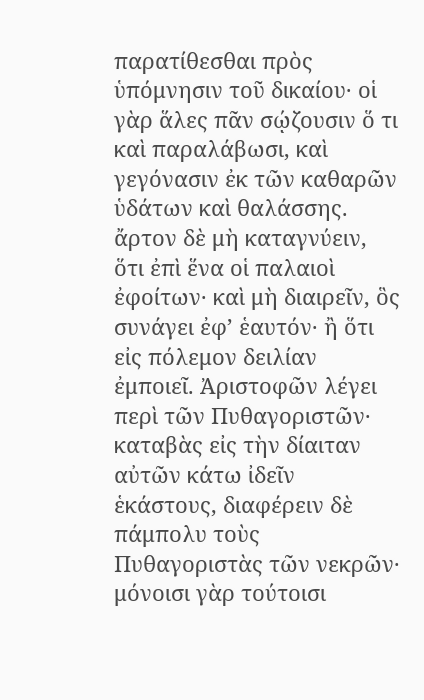παρατίθεσθαι πρὸς ὑπόμνησιν τοῦ δικαίου· οἱ γὰρ ἅλες πᾶν σῴζουσιν ὅ τι καὶ παραλάβωσι, καὶ γεγόνασιν ἐκ τῶν καθαρῶν ὑδάτων καὶ θαλάσσης. ἄρτον δὲ μὴ καταγνύειν, ὅτι ἐπὶ ἕνα οἱ παλαιοὶ ἐφοίτων· καὶ μὴ διαιρεῖν, ὃς συνάγει ἐφ’ ἑαυτόν· ἢ ὅτι εἰς πόλεμον δειλίαν ἐμποιεῖ. Ἀριστοφῶν λέγει περὶ τῶν Πυθαγοριστῶν· καταβὰς εἰς τὴν δίαιταν αὐτῶν κάτω ἰδεῖν ἑκάστους, διαφέρειν δὲ πάμπολυ τοὺς Πυθαγοριστὰς τῶν νεκρῶν· μόνοισι γὰρ τούτοισι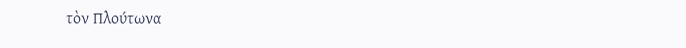τὸν Πλούτωνα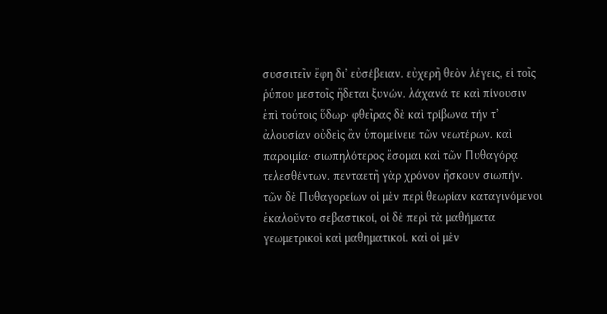συσσιτεῖν ἔφη δι’ εὐσέβειαν. εὐχερῆ θεὸν λέγεις, εἰ τοῖς ῥύπου μεστοῖς ἥδεται ξυνών. λάχανά τε καὶ πίνουσιν ἐπὶ τούτοις ὕδωρ· φθεῖρας δὲ καὶ τρίβωνα τήν τ’ ἀλουσίαν οὐδεὶς ἂν ὑπομείνειε τῶν νεωτέρων. καὶ παροιμία· σιωπηλότερος ἔσομαι καὶ τῶν Πυθαγόρᾳ τελεσθέντων. πενταετῆ γὰρ χρόνον ἤσκουν σιωπήν. τῶν δὲ Πυθαγορείων οἱ μὲν περὶ θεωρίαν καταγινόμενοι ἐκαλοῦντο σεβαστικοί, οἱ δὲ περὶ τὰ μαθήματα γεωμετρικοὶ καὶ μαθηματικοί. καὶ οἱ μὲν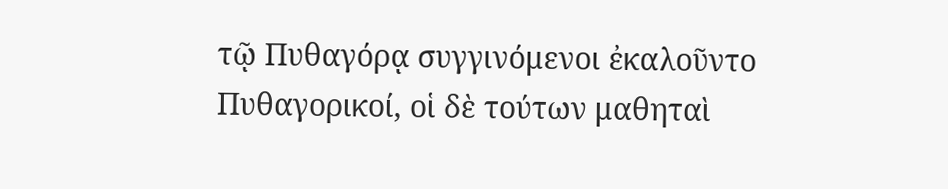τῷ Πυθαγόρᾳ συγγινόμενοι ἐκαλοῦντο Πυθαγορικοί, οἱ δὲ τούτων μαθηταὶ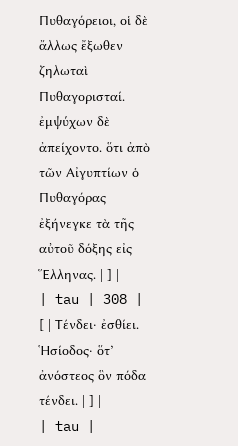Πυθαγόρειοι, οἱ δὲ ἄλλως ἔξωθεν ζηλωταὶ Πυθαγορισταί. ἐμψύχων δὲ ἀπείχοντο. ὅτι ἀπὸ τῶν Αἰγυπτίων ὁ Πυθαγόρας ἐξήνεγκε τὰ τῆς αὐτοῦ δόξης εἰς Ἕλληνας. | ] |
| tau | 308 | [ | Τένδει· ἐσθίει. Ἡσίοδος· ὅτ’ ἀνόστεος ὃν πόδα τένδει. | ] |
| tau |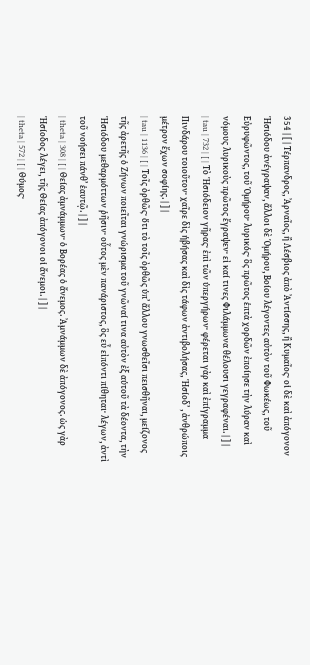354 | [ | Τέρπανδρος, Ἀρναῖος, ἢ Λέσβιος ἀπὸ Ἀντίσσης, ἢ Κυμαῖος· οἱ δὲ καὶ ἀπόγονον Ἡσιόδου ἀνέγραψαν, ἄλλοι δὲ Ὁμήρου, Βοίου λέγοντες αὐτὸν τοῦ Φωκέως, τοῦ Εὐρυφῶντος, τοῦ Ὁμήρου· λυρικός· ὃς πρῶτος ἑπτὰ χορδῶν ἐποίησε τὴν λύραν καὶ νόμους λυρικοὺς πρῶτος ἔγραψεν· εἰ καί τινες Φιλάμμωνα θέλουσι γεγραφέναι. | ] |
| tau | 732 | [ | Τὸ Ἡσιόδειον γῆρας· ἐπὶ τῶν ὑπεργήρων· φέρεται γὰρ καὶ ἐπίγραμμα Πινδάρου τοιοῦτον· χαῖρε δὶς ἡβήσας καὶ δὶς τάφων ἀντιβολήσας, Ἡσίοδ’ , ἀνθρώποις μέτρον ἔχων σοφίης. | ] |
| tau | 1136 | [ | Τοῖς ὀρθῶς· ὅτι τὸ τοῖς ὀρθῶς ὑπ’ ἄλλου γνωσθεῖσι πεισθῆναι, μείζονος τῆς ἀρετῆς ὁ Ζήνων ποιεῖται γνώρισμα τοῦ γνῶναί τινα αὐτὸν ἐξ αὑτοῦ τὰ δέοντα, τὴν Ἡσιόδου μεθαρμόττων ῥῆσιν· οὗτος μὲν πανάριστος, ὃς εὖ εἰπόντι πίθηται· λέγων, ἀντὶ τοῦ νοήσει πάνθ’ ἑαυτῷ. | ] |
| theta | 308 | [ | Θείας ἀμνάμμων· ὁ Βορέας ὁ ἄνεμος. Ἀμνάμμων δὲ ἀπόγονος. ὡς γὰρ Ἡσίοδος λέγει, τῆς Θείας ἀπόγονοι οἱ ἄνεμοι. | ] |
| theta | 572 | [ | Θύμος·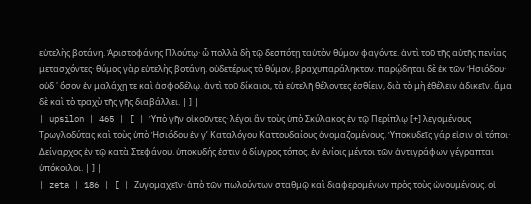εὐτελὴς βοτάνη. Ἀριστοφάνης Πλούτῳ· ὦ πολλὰ δὴ τῷ δεσπότῃ ταὐτὸν θύμον φαγόντε. ἀντὶ τοῦ τῆς αὐτῆς πενίας μετασχόντες· θύμος γὰρ εὐτελὴς βοτάνη. οὐδετέρως τὸ θύμον, βραχυπαράληκτον. παρῴδηται δὲ ἐκ τῶν Ἡσιόδου· οὐδ ' ὅσον ἐν μαλάχῃ τε καὶ ἀσφοδέλῳ. ἀντὶ τοῦ δίκαιοι, τὰ εὐτελῆ θέλοντες ἐσθίειν, διὰ τὸ μὴ ἐθέλειν ἀδικεῖν. ἅμα δὲ καὶ τὸ τραχὺ τῆς γῆς διαβάλλει. | ] |
| upsilon | 465 | [ | Ὑπὸ γῆν οἰκοῦντες· λέγοι ἂν τοὺς ὑπὸ Σκύλακος ἐν τῷ Περίπλῳ [+] λεγομένους Τρωγλοδύτας καὶ τοὺς ὑπὸ Ἡσιόδου ἐν γʹ Καταλόγου Καττουδαίους ὀνομαζομένους. Ὑποκυδεῖς γάρ εἰσιν οἱ τόποι· Δείναρχος ἐν τῷ κατὰ Στεφάνου. ὑποκυδής ἐστιν ὁ δίυγρος τόπος. ἐν ἐνίοις μέντοι τῶν ἀντιγράφων γέγραπται ὑπόκοιλοι. | ] |
| zeta | 186 | [ | Ζυγομαχεῖν· ἀπὸ τῶν πωλούντων σταθμῷ καὶ διαφερομένων πρὸς τοὺς ὠνουμένους. οἱ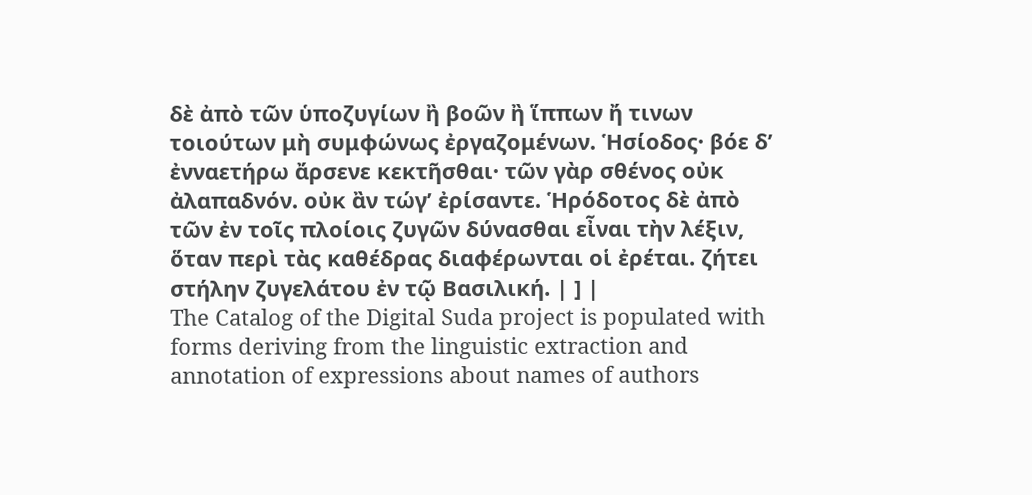δὲ ἀπὸ τῶν ὑποζυγίων ἢ βοῶν ἢ ἵππων ἤ τινων τοιούτων μὴ συμφώνως ἐργαζομένων. Ἡσίοδος· βόε δ’ ἐνναετήρω ἄρσενε κεκτῆσθαι· τῶν γὰρ σθένος οὐκ ἀλαπαδνόν. οὐκ ἂν τώγ’ ἐρίσαντε. Ἡρόδοτος δὲ ἀπὸ τῶν ἐν τοῖς πλοίοις ζυγῶν δύνασθαι εἶναι τὴν λέξιν, ὅταν περὶ τὰς καθέδρας διαφέρωνται οἱ ἐρέται. ζήτει στήλην ζυγελάτου ἐν τῷ Βασιλική. | ] |
The Catalog of the Digital Suda project is populated with forms deriving from the linguistic extraction and annotation of expressions about names of authors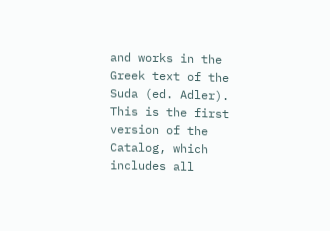and works in the Greek text of the Suda (ed. Adler).
This is the first version of the Catalog, which includes all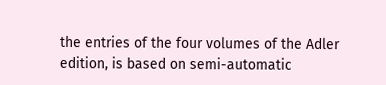the entries of the four volumes of the Adler edition, is based on semi-automatic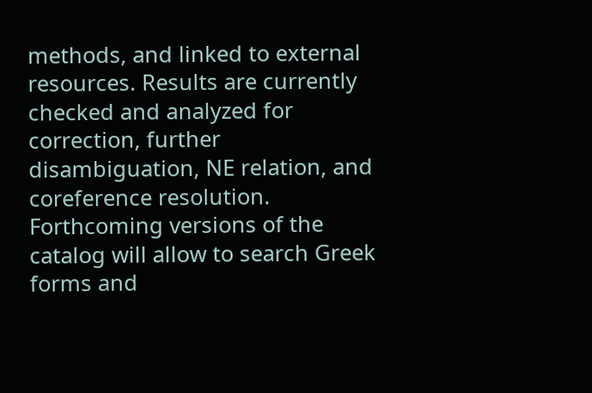methods, and linked to external resources. Results are currently checked and analyzed for correction, further disambiguation, NE relation, and coreference resolution. Forthcoming versions of the catalog will allow to search Greek forms and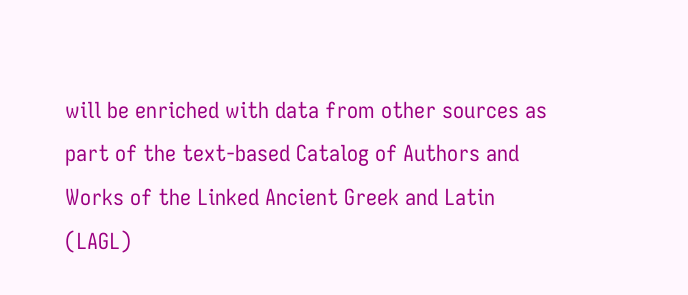will be enriched with data from other sources as part of the text-based Catalog of Authors and Works of the Linked Ancient Greek and Latin (LAGL)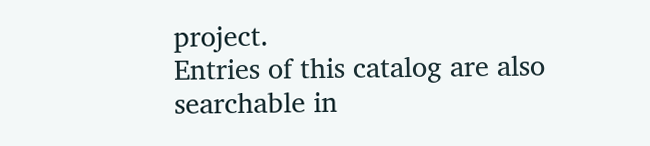project.
Entries of this catalog are also searchable in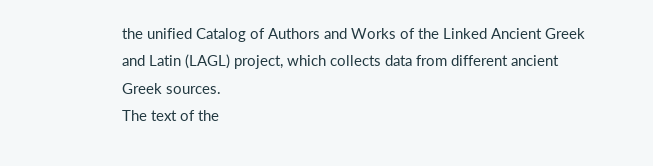the unified Catalog of Authors and Works of the Linked Ancient Greek and Latin (LAGL) project, which collects data from different ancient Greek sources.
The text of the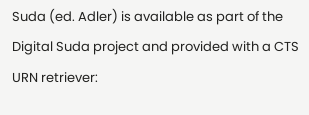Suda (ed. Adler) is available as part of the Digital Suda project and provided with a CTS URN retriever: